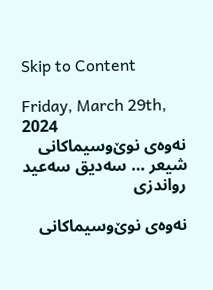Skip to Content

Friday, March 29th, 2024
نه‌وه‌ی نوێ‌وسیماكانی شیعر … سه‌دیق سه‌عید رواندزی

نه‌وه‌ی نوێ‌وسیماكانی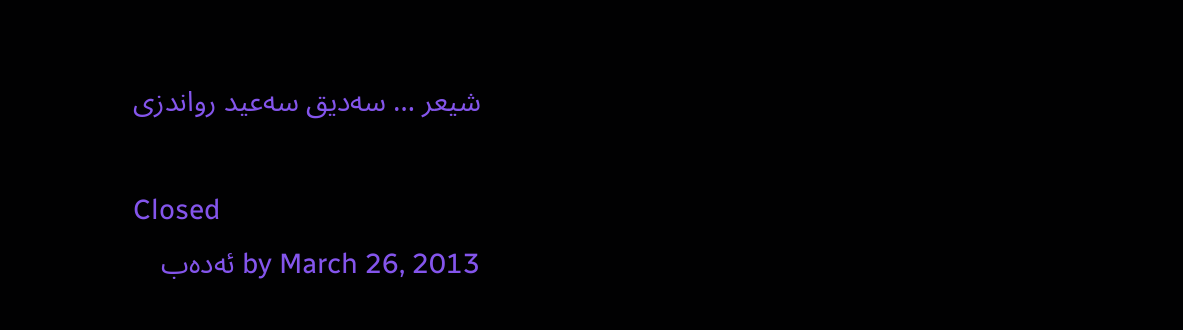شیعر … سه‌دیق سه‌عید رواندزی

Closed
by March 26, 2013 ئەدەب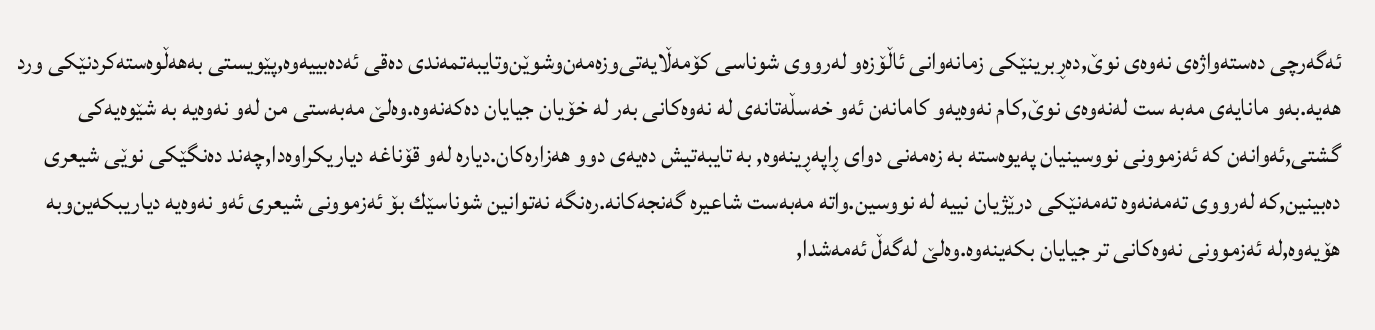ئه‌گه‌رچی ده‌سته‌واژه‌ی نه‌وه‌ی نوێ,ده‌ڕبرینێكی زمانه‌وانی ئاڵۆزه‌و له‌رووی شوناسی كۆمه‌ڵایه‌تی‌وزه‌مه‌ن‌وشوێن‌وتایبه‌تمه‌ندی ده‌قی ئه‌ده‌بییه‌وه‌,پێویستی به‌هه‌ڵوه‌سته‌كردنێكی ورد هه‌یه‌.به‌و مانایه‌ی مه‌به‌ ست له‌نه‌وه‌ی نوێ,كام نه‌وه‌یه‌‌و كامانه‌ن ئه‌و خه‌سڵه‌تانه‌ی له‌ نه‌وه‌كانی به‌ر له‌ خۆیان جیایان ده‌كه‌نه‌وه‌.وه‌لێ مه‌به‌ستی من له‌و نه‌وه‌یه‌ به‌ شێوه‌یه‌كی گشتی,ئه‌وانه‌ن كه‌ ئه‌زموونی نووسینیان په‌یوه‌سته‌ به‌ زه‌مه‌نی دوای ڕاپه‌ڕینه‌وه‌, به‌ تایبه‌تیش ده‌یه‌ی دوو هه‌زاره‌كان.دیاره‌ له‌و قۆناغه‌ دیاریكراوه‌دا,چه‌ند ده‌نگێكی نوێی شیعری ده‌بینین,كه‌ له‌رووی ته‌مه‌نه‌وه‌ ته‌مه‌نێكی درێژیان نییه‌ له‌ نووسین.واته‌ مه‌به‌ست شاعیره‌ گه‌نجه‌كانه‌.ره‌نگه‌ نه‌توانین شوناسێك بۆ ئه‌زموونی شیعری ئه‌و نه‌وه‌یه‌ دیاریبكه‌ین‌وبه‌ هۆیه‌وه‌,له‌ ئه‌زموونی نه‌وه‌كانی تر جیایان بكه‌ینه‌وه‌.وه‌لێ له‌گه‌ڵ ئه‌مه‌شدا,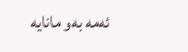ئه‌مه‌ به‌و مانایه‌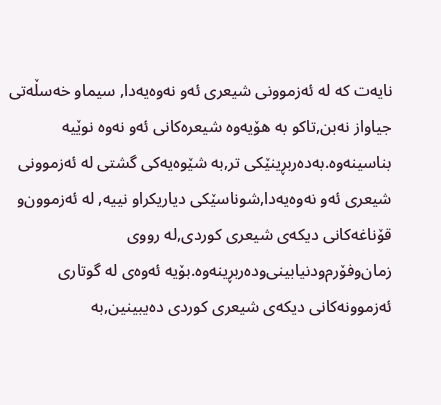نایه‌ت كه‌ له‌ ئه‌زموونی شیعری ئه‌و نه‌وه‌یه‌دا, سیماو خه‌سڵه‌تی جیاواز نه‌بن,تاكو به‌ هۆیه‌وه‌ شیعره‌كانی ئه‌و نه‌وه‌ نوێیه‌ بناسینه‌وه‌.به‌ده‌ربڕینێكی تر,به‌ شێوه‌یه‌كی گشتی له‌ ئه‌زموونی شیعری ئه‌و نه‌وه‌یه‌دا,شوناسێكی دیاریكراو نییه‌, له‌ ئه‌زموون‌و قۆناغه‌كانی دیكه‌ی شیعری كوردی,له‌ رووی زمان‌وفۆرم‌ودنیابینی‌وده‌ربڕینه‌وه‌.بۆیه‌ ئه‌وه‌ی له‌ گوتاری ئه‌زموونه‌كانی دیكه‌ی شیعری كوردی ده‌یبینین,به‌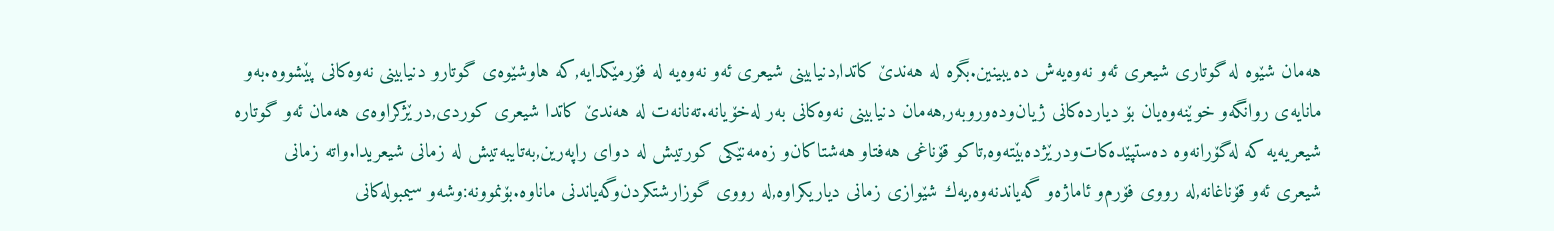هه‌مان شێوه‌ له‌ گوتاری شیعری ئه‌و نه‌وه‌یه‌ش ده‌یبینین.بگره‌ له‌ هه‌ندێ‌ كاتدا,دنیابینی شیعری ئه‌و نه‌وه‌یه‌ له‌ فۆرمێكدایه‌,كه‌ هاوشێوه‌ی گوتارو دنیابینی نه‌وه‌كانی پێشووه‌.به‌و مانایه‌ی روانگه‌و خوێنه‌وه‌یان بۆ دیارده‌كانی ژیان‌وده‌وروبه‌ر,هه‌مان دنیابینی نه‌وه‌كانی به‌ر له‌خۆیانه‌.ته‌نانه‌ت له‌ هه‌ندێ‌ كاتدا شیعری كوردی,درێژكراوه‌ی هه‌مان ئه‌و گوتاره‌ شیعریه‌یه‌ كه‌ له‌گۆرانه‌وه‌ ده‌ستپێده‌كات‌ودرێژده‌بێته‌وه‌,تاكو قۆناغی هه‌فتاو هه‌شتاكان‌و زه‌مه‌نێكی كورتیش له‌ دوای راپه‌رین,به‌تایبه‌تیش له‌ زمانی شیعریدا.واته‌ زمانی شیعری ئه‌و قۆناغانه‌,له‌ رووی فۆرم‌و ئاماژه‌و گه‌یاندنه‌وه‌,یه‌ك شێوازی زمانی دیاریكراوه‌,له‌ رووی گوزارشتكردن‌وگه‌یاندنی ماناوه‌.بۆنموونه‌:وشه‌و سیمبوله‌كانی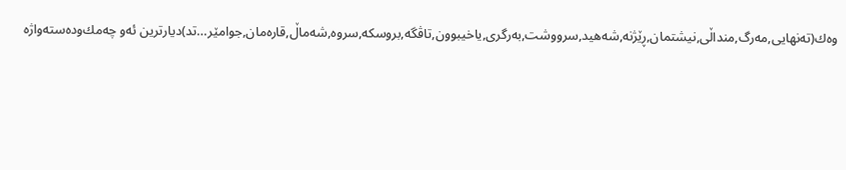وه‌ك(ته‌نهایی,مه‌رگ,منداڵی,نیشتمان,ڕێژنه‌,شه‌هید,سرووشت,به‌رگری,یاخیبوون,تاڤگه‌,بر‌وسكه‌,سروه‌,شه‌ماڵ,قاره‌مان,جوامێر…تد)دیارترین ئه‌و چه‌مك‌وده‌سته‌واژه‌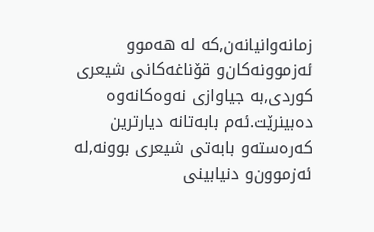زمانه‌وانیانه‌ن,كه‌ له‌ هه‌موو ئه‌زموونه‌كان‌و قۆناغه‌كانی شیعری كوردی,به‌ جیاوازی نه‌وه‌كانه‌وه‌ ده‌بینرێت.ئه‌م بابه‌تانه‌ دیارترین كه‌ره‌سته‌و بابه‌تی شیعری بوونه‌,له‌ ئه‌زموون‌و دنیابینی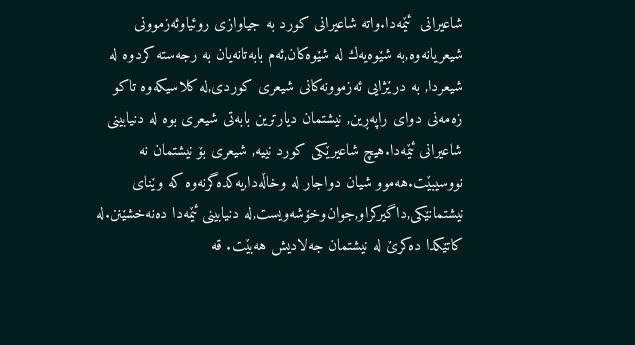شاعیرانی  ئێمه‌دا.واته‌ شاعیرانی كورد به‌ جیاوازی روئیاوئه‌زموونی شیعریانه‌وه‌,به‌ شێوه‌یه‌ك له‌ شێوه‌كان,ئه‌م بابه‌تانه‌یان به‌ رجه‌سته‌ كردوه‌ له‌ شیعردا, به‌ درێژایی ئه‌زموونه‌كانی شیعری كوردی,له‌ كلاسیكه‌وه‌ تاكو زه‌مه‌نی دوای راپه‌ڕین, نیشتمان دیارترین بابه‌تی شیعری بوه‌ له‌ دنیابینی شاعیرانی ئێمه‌دا.هیچ شاعیرێكی كورد نییه‌, شیعری بۆ نیشتمان نه‌ نووسیبێت.هه‌موو شیان دواجار له‌ وخاڵه‌دا,یه‌كده‌گرنه‌وه‌ كه‌ وێنای نیشتمانێكی,داگیركراو,جوان‌وخۆشه‌ویست,له‌ دنیابینی ئێمه‌دا ده‌نه‌خشێنن.له‌ كاتێكدا ده‌كرێ له‌ نیشتمان جه‌لادیش هه‌بێت. قه‌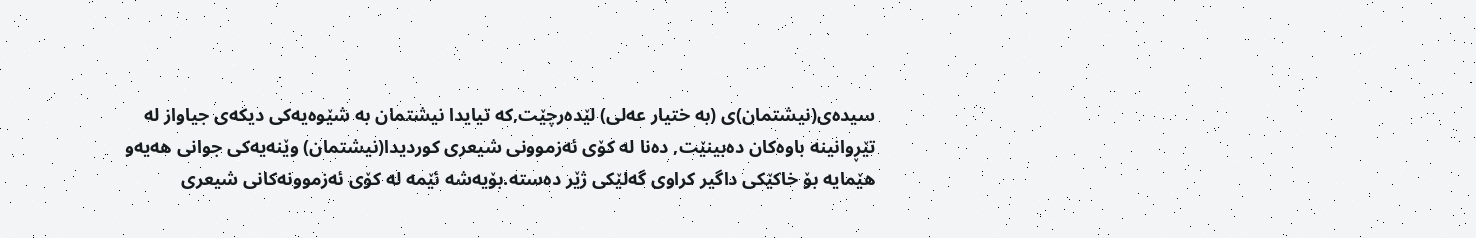سیده‌ی(نیشتمان)ی (به‌ ختیار عه‌لی) لێده‌رچێت,كه‌ تیایدا نیشتمان به‌ شێوه‌یه‌كی دیكه‌ی جیاواز له‌ تێڕوانینه‌ باوه‌كان ده‌بینێت, ده‌نا له‌ كۆی ئه‌زموونی شیعری كوردیدا(نیشتمان) وێنه‌یه‌كی جوانی هه‌یه‌‌و هێمایه‌ بۆ خاكێكی داگیر كراوی گه‌لێكی ژێر ده‌سته‌.بۆیه‌شه‌ ئێمه‌ له‌ كۆی ئه‌زموونه‌كانی شیعری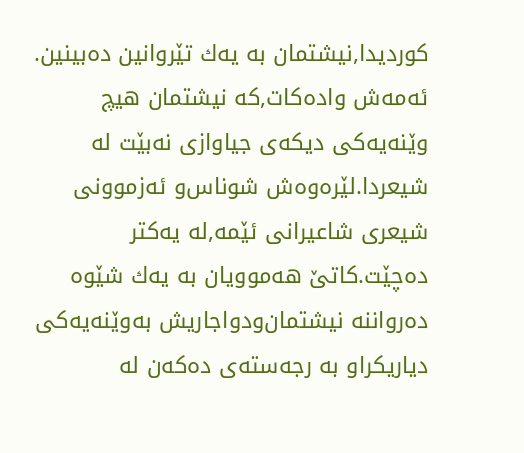كوردیدا,نیشتمان به‌ یه‌ك تێروانین ده‌بینین. ئه‌مه‌ش واده‌كات,كه‌ نیشتمان هیچ وێنه‌یه‌كی دیكه‌ی جیاوازی نه‌بێت له‌ شیعردا.لێره‌وه‌ش شوناس‌و ئه‌زموونی شیعری شاعیرانی ئێمه‌,له‌ یه‌كتر ده‌چێت.كاتێ‌ هه‌موویان به‌ یه‌ك شێوه‌ ده‌رواننه‌ نیشتمان‌ودواجاریش به‌وێنه‌یه‌كی دیاریكراو به‌ رجه‌سته‌ی ده‌كه‌ن له‌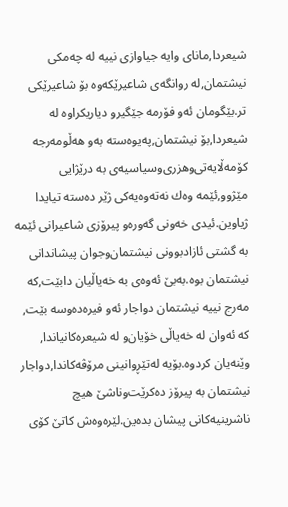شیعردا,مانای وایه‌ جیاوازی نییه‌ له‌ چه‌مكی نیشتمان,له‌ روانگه‌ی شاعیرێكه‌وه‌ بۆ شاعیرێكی تر.بێگومان ئه‌و فۆرمه‌ جێگیر‌و دیاریكراوه‌ له‌ شیعردا,بۆ نیشتمان,په‌یوه‌سته‌ به‌و هه‌ڵومه‌رجه‌ كۆمه‌ڵایه‌تی‌وهزری‌وسیاسیه‌ی به‌ درێژایی مێژوو,ئێمه‌ وه‌ك نه‌ته‌وه‌یه‌كی ژێر ده‌سته‌ تیایدا ژیاوین.ئیدی خه‌ونی گه‌وره‌و پیرۆزی شاعیرانی ئێمه‌ به‌ گشتی ئازادبوونی نیشتمان‌وجوان پیشاندانی نیشتمان بوه‌.به‌بێ ئه‌وه‌ی به‌ خه‌یاڵیان دابێت,كه‌ مه‌رج نییه‌ نیشتمان دواجار ئه‌و فیره‌ده‌وسه‌ بێت, كه‌ ئه‌وان له‌ خه‌یاڵی خۆیان‌و له‌ شیعره‌كانیاندا, وێنه‌یان كردوه‌.بۆیه‌ له‌تێڕوانینی مرۆڤه‌كاندا,دواجار نیشتمان به‌ پیرۆز ده‌كرێت‌وناشێ هیچ ناشرینیه‌كانی پیشان بده‌ین.لێره‌وه‌ش كاتێ‌ كۆی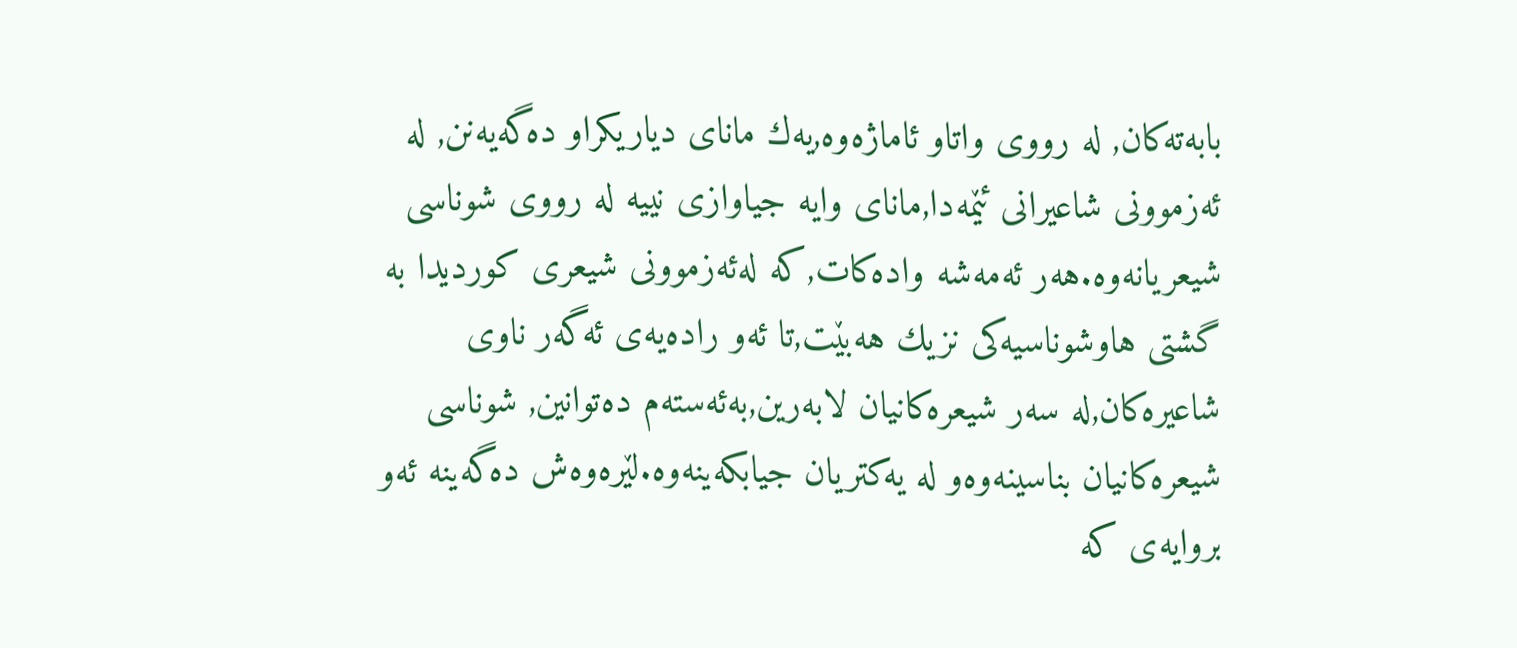بابه‌ته‌كان, له‌ رووی واتاو ئاماژه‌وه‌,یه‌ك مانای دیاریكراو ده‌گه‌یه‌نن, له‌ ئه‌زموونی شاعیرانی ئێمه‌دا,مانای وایه‌ جیاوازی نییه‌ له‌ رووی شوناسی شیعریانه‌وه‌.هه‌ر ئه‌مه‌شه‌ واده‌كات,كه‌ له‌ئه‌زموونی شیعری كوردیدا به‌ گشتی هاوشوناسیه‌كی نزیك هه‌بێت,تا ئه‌و راده‌یه‌ی ئه‌گه‌ر ناوی شاعیره‌كان,له‌ سه‌ر شیعره‌كانیان لابه‌رین,به‌ئه‌سته‌م ده‌توانین, شوناسی شیعره‌كانیان بناسینه‌وه‌و له‌ یه‌كتریان جیابكه‌ینه‌وه‌.لێره‌وه‌ش ده‌گه‌ینه‌ ئه‌و بروایه‌ی كه‌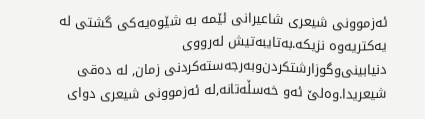ئه‌زموونی شیعری شاعیرانی ئێمه‌ به‌ شێوه‌یه‌كی گشتی له‌ یه‌كتریه‌وه‌ نزیكه‌.به‌تایبه‌تیش له‌رووی دنیابینی‌وگوزارشتكردن‌وبه‌رجه‌سته‌كردنی زمان, له‌ ده‌قی شیعریدا.وه‌لێ ئه‌و خه‌سڵه‌تانه‌,له‌ ئه‌زموونی شیعری دوای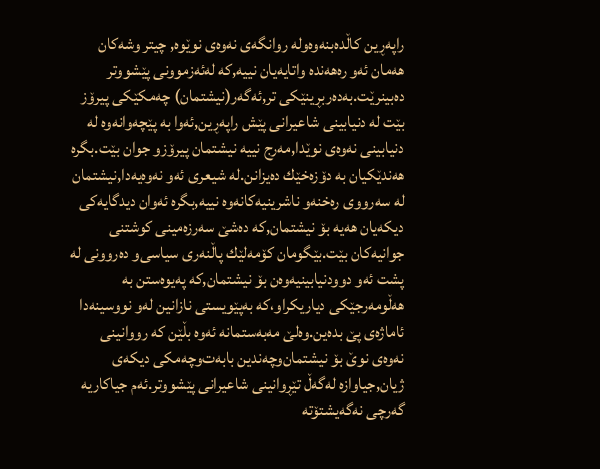راپه‌ڕین كاڵده‌بنه‌وه‌وله‌ روانگه‌ی نه‌وه‌ی نوێوه‌, چیتر وشه‌كان هه‌مان ئه‌و ره‌هه‌نده‌ واتایه‌یان نییه‌,كه‌ له‌ئه‌زموونی پێشووتر ده‌بینرێت.به‌ده‌ربڕینێكی تر,ئه‌گه‌ر(نیشتمان) چه‌مكێكی پیرۆز بێت له‌ دنیابینی شاعیرانی پێش راپه‌ڕین,ئه‌وا به‌ پێچه‌وانه‌وه‌ له‌ دنیابینی نه‌وه‌ی نوێدا,مه‌رج نییه‌ نیشتمان پیرۆز‌و جوان بێت.بگره‌ هه‌ندێكیان به‌ دۆزه‌خێك ده‌یزانن.له‌ شیعری ئه‌و نه‌وه‌یه‌دا,نیشتمان له‌ سه‌رووی ره‌خنه‌و ناشرینیه‌كانه‌وه‌ نییه‌,بگره‌ ئه‌وان دیدگایه‌كی دیكه‌یان هه‌یه‌ بۆ نیشتمان,كه‌ ده‌شێ سه‌رزه‌مینی كوشتنی جوانیه‌كان بێت.بێگومان كۆمه‌لێك پاڵنه‌ری سیاسی‌و ده‌روونی له‌ پشت ئه‌و دوودنیابینیه‌وه‌ن بۆ نیشتمان,كه‌ په‌یوه‌ستن به‌ هه‌ڵومه‌رجێكی دیاریكراو،كه‌ به‌پێویستی نازانین له‌و نووسینه‌دا ئاماژه‌ی پێ بده‌ین.وه‌لێ مه‌به‌ستمانه‌ ئه‌وه‌ بڵێن كه‌ رووانینی نه‌وه‌ی نوێ بۆ نیشتمان‌وچه‌ندین بابه‌ت‌وچه‌مكی دیكه‌ی ژیان,جیاوازه‌ له‌گه‌ڵ تێڕوانینی شاعیرانی پێشووتر.ئه‌م جیاكاریه‌ گه‌رچی نه‌گه‌یشتۆته‌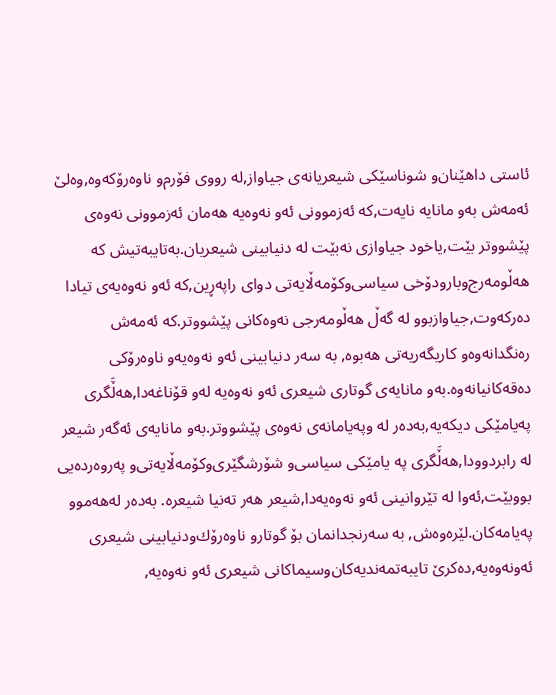ئاستی داهێنان‌و شوناسێكی شیعریانه‌ی جیاواز,له‌ رووی فۆرم‌و ناوه‌رۆكه‌وه‌,وه‌لێ ئه‌مه‌ش به‌و مانایه‌ نایه‌ت,كه‌ ئه‌زموونی ئه‌و نه‌وه‌یه‌ هه‌مان ئه‌زموونی نه‌وه‌ی پێشووتر بێت,یاخود جیاوازی نه‌بێت له‌ دنیابینی شیعریان.به‌تایبه‌تیش كه‌ هه‌ڵومه‌رج‌وبار‌ودۆخی سیاسی‌وكۆمه‌ڵایه‌تی دوای راپه‌ڕین,كه‌ ئه‌و نه‌وه‌یه‌ی تیادا ده‌ركه‌وت,جیاوازبوو له‌ گه‌ڵ هه‌ڵومه‌رجی نه‌وه‌كانی پێشووتر.كه‌ ئه‌مه‌ش ره‌نگدانه‌وه‌و كاریگه‌ریه‌تی هه‌بوه‌, به‌ سه‌ر دنیابینی ئه‌و نه‌وه‌یه‌و ناوه‌رۆكی ده‌قه‌كانیانه‌وه‌.به‌و مانایه‌ی گوتاری شیعری ئه‌و نه‌وه‌یه‌ له‌و قۆناغه‌دا,هه‌ڵَگری په‌یامێكی دیكه‌یه‌,به‌ده‌ر له‌ وپه‌یامانه‌ی نه‌وه‌ی پێشووتر.به‌و مانایه‌ی ئه‌گه‌ر شیعر له‌ رابردوودا,هه‌ڵَگری په‌ یامێكی سیاسی‌و شۆرشگێری‌وكۆمه‌ڵایه‌تی‌و په‌روه‌رده‌یی بووبێت,ئه‌وا له‌ تێروانینی ئه‌و نه‌وه‌یه‌دا,شیعر هه‌ر ته‌نیا شیعره‌. به‌ده‌ر له‌هه‌موو په‌یامه‌كان.لێره‌وه‌ش, به‌ سه‌رنجدانمان بۆ گوتارو ناوه‌رۆك‌ودنیابینی شیعری ئه‌ونه‌وه‌یه‌,ده‌كرێ تایبه‌تمه‌ندیه‌كان‌وسیماكانی شیعری ئه‌و نه‌وه‌یه‌,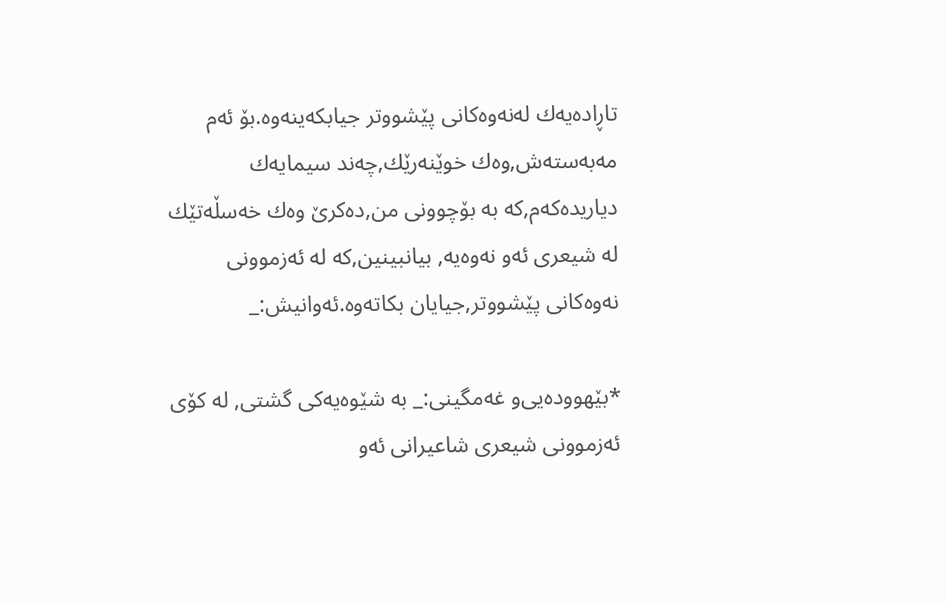تاڕاده‌یه‌ك له‌نه‌وه‌كانی پێشووتر جیابكه‌ینه‌وه‌.بۆ ئه‌م مه‌به‌سته‌ش,وه‌ك خوێنه‌رێك,چه‌ند سیمایه‌ك دیاریده‌كه‌م,كه‌ به‌ بۆچوونی من,ده‌كرێ وه‌ك خه‌سڵه‌تێك له‌ شیعری ئه‌و نه‌وه‌یه‌, بیانبینین,كه‌ له‌ ئه‌زموونی نه‌وه‌كانی پێشووتر,جیایان بكاته‌وه‌.ئه‌وانیش:_

*بێهووده‌یی‌و غه‌مگینی:_ به‌ شێوه‌یه‌كی گشتی, له‌ كۆی ئه‌زموونی شیعری شاعیرانی ئه‌و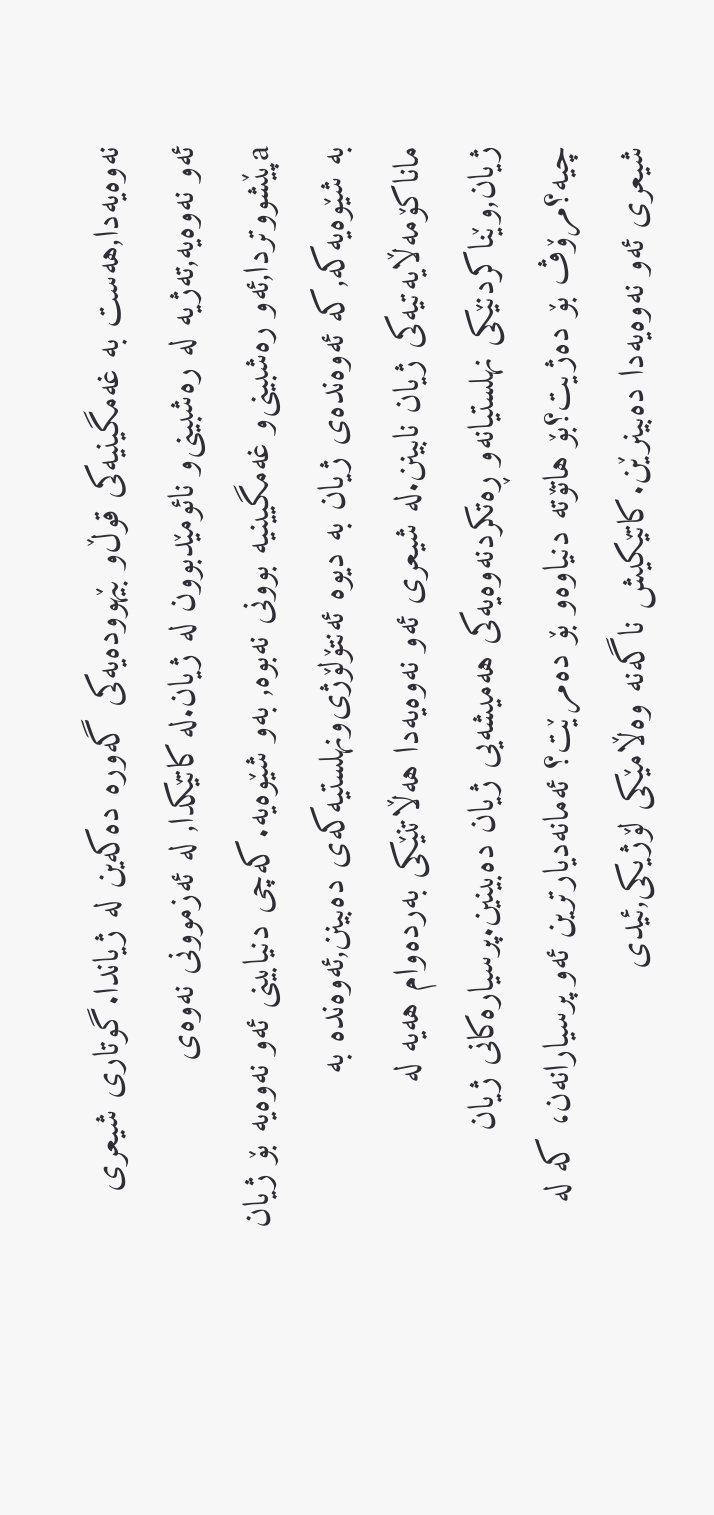نه‌وه‌یه‌دا,هه‌ست به‌ غه‌مگینیه‌كی قوڵ‌و بێهووده‌یه‌كی گه‌وره‌ ده‌كه‌ین له‌ ژیاندا.گوتاری شیعری ئه‌و نه‌وه‌یه‌,ته‌ژیه‌ له‌ ره‌شبینی‌و نائومێدبوون له‌ ژیان.له‌ كاتێكدا, له‌ ئه‌زموونی نه‌وه‌ی aپێشووتردا,ئه‌و ره‌شبینی‌و غه‌مگیینیه‌ بوونی نه‌بوه‌, به‌و شێوه‌یه‌.كه‌چی دنیابینی ئه‌و نه‌وه‌یه‌ بۆ ژیان به‌ شێوه‌یه‌كه‌,كه‌ ئه‌وه‌نده‌ی ژیان به‌ دیوه‌ ئه‌نتۆلۆژی‌ونهلستیه‌كه‌ی ده‌بینن,ئه‌وه‌نده‌ به‌ ماناكۆمه‌ڵایه‌تیه‌كی ژیان نابینن.له‌ شیعری ئه‌و نه‌وه‌یه‌دا هه‌ڵاتنێكی به‌رده‌وام هه‌یه‌ له‌ ژیان,وێناكردنێكی نهلستیانه‌و ڕه‌تكردنه‌وه‌یه‌كی هه‌میشه‌یی ژیان ده‌بینین.پرسیاره‌كانی ژیان چیه‌؟مرۆڤ بۆ ده‌ژیت؟بۆ هاتۆته‌ دنیاوه‌و بۆ ده‌مرێت؟ ئه‌مانه‌دیارترین ئه‌و پرسیارانه‌ن، كه‌ له‌ شیعری ئه‌و نه‌وه‌یه‌دا ده‌بینرێن.كاتێكیش ناگه‌نه‌ وه‌ڵامێكی لۆژیكی,ئیدی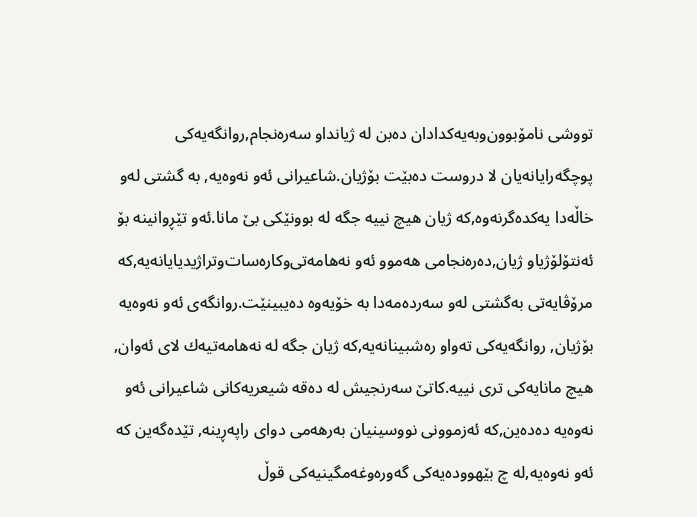تووشی نامۆبوون‌وبه‌یه‌كدادان ده‌بن له‌ ژیانداو سه‌ره‌نجام,روانگه‌یه‌كی پوچگه‌رایانه‌یان لا دروست ده‌بێت بۆژیان.شاعیرانی ئه‌و نه‌وه‌یه‌, به‌ گشتی له‌و خاڵه‌دا یه‌كده‌گرنه‌وه‌,كه‌ ژیان هیچ نییه‌ جگه‌ له‌ بوونێكی بێ مانا.ئه‌و تێڕوانینه‌ بۆ ئه‌نتۆلۆژیاو ژیان,ده‌ره‌نجامی هه‌موو ئه‌و نه‌هامه‌تی‌وكاره‌سات‌وتراژیدیایانه‌یه‌,كه‌ مرۆڤایه‌تی به‌گشتی له‌و سه‌رده‌مه‌دا به‌ خۆیه‌وه‌ ده‌یبینێت.روانگه‌ی ئه‌و نه‌وه‌یه‌ بۆژیان, روانگه‌یه‌كی ته‌واو ره‌شبینانه‌یه‌,كه‌ ژیان جگه‌ له‌ نه‌هامه‌تیه‌ك لای ئه‌وان, هیچ مانایه‌كی تری نییه‌.كاتێ‌ سه‌رنجیش له‌ ده‌قه‌ شیعریه‌كانی شاعیرانی ئه‌و نه‌وه‌یه‌ ده‌ده‌ین,كه‌ ئه‌زموونی نووسینیان به‌رهه‌می دوای راپه‌ڕینه‌, تێده‌گه‌ین كه‌ ئه‌و نه‌وه‌یه‌,له‌ چ بێهووده‌یه‌كی گه‌وره‌وغه‌مگینیه‌كی قوڵ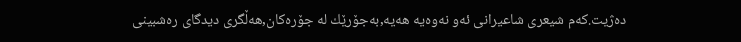ده‌ژیت.كه‌م شیعری شاعیرانی ئه‌و نه‌وه‌یه‌ هه‌یه‌,به‌جۆرێك له‌ جۆره‌كان,هه‌ڵگری دیدگای ره‌شبینی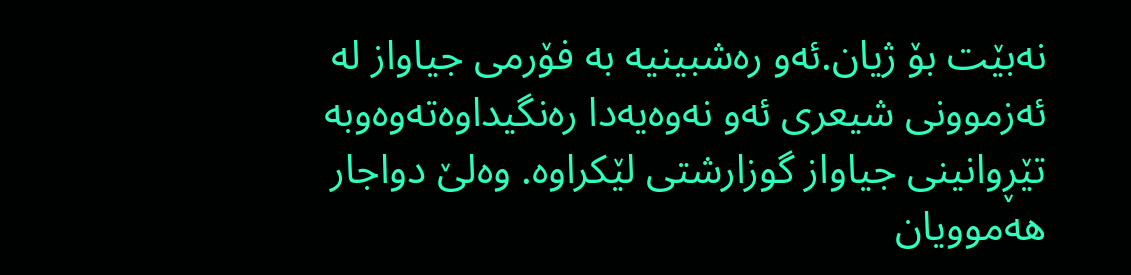نه‌بێت بۆ ژیان.ئه‌و ره‌شبینیه‌ به‌ فۆرمی جیاواز له‌ ئه‌زموونی شیعری ئه‌و نه‌وه‌یه‌دا ره‌نگیداوه‌ته‌وه‌‌وبه‌ تێڕوانینی جیاواز گوزارشتی لێكراوه‌. وه‌لێ دواجار هه‌موویان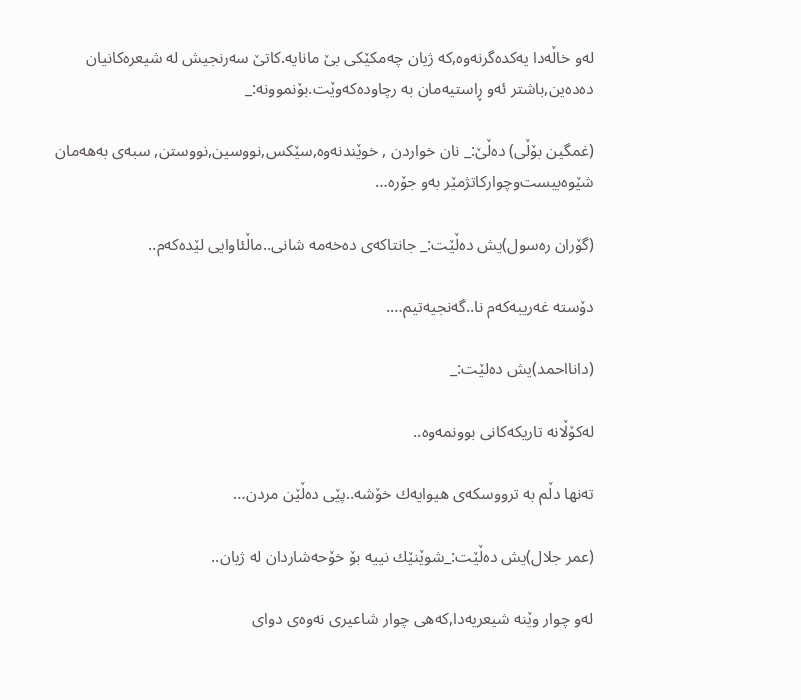له‌و خاڵه‌دا یه‌كده‌گرنه‌وه‌,كه‌ ژیان چه‌مكێكی بێ مانایه‌.كاتێ‌ سه‌رنجیش له‌ شیعره‌كانیان ده‌ده‌ین,باشتر ئه‌و ڕاستیه‌مان به‌ رچاوده‌كه‌وێت.بۆنموونه‌:_

(غمگین بۆڵی) ده‌ڵێ:_ نان خواردن , خوێندنه‌وه‌,سێكس,نووسین,نووستن, سبه‌ی به‌هه‌مان شێوه‌بیست‌وچواركاتژمێر به‌و جۆره‌…

(گۆران ره‌سول)یش ده‌ڵێت:_ جانتاكه‌ی ده‌خه‌مه‌ شانی..ماڵئاوایی لێده‌كه‌م..

دۆسته‌ غه‌ریبه‌كه‌م نا..گه‌نجیه‌تیم….

(دانااحمد)یش ده‌لێت:_

له‌كۆڵانه‌ تاریكه‌كانی بوونمه‌وه‌..

ته‌نها دڵم به‌ ترووسكه‌ی هیوایه‌ك خۆشه‌..پێی ده‌ڵێن مردن…

(عمر جلال)یش ده‌ڵێت:_شوێنێك نییه‌ بۆ خۆحه‌شاردان له‌ ژیان..

له‌و چوار وێنه‌ شیعریه‌دا,كه‌هی چوار شاعیری نه‌وه‌ی دوای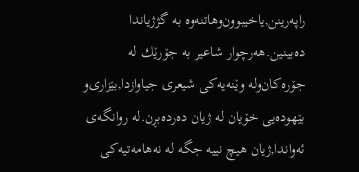راپه‌رینن,یاخیبوون‌وهاتنه‌وه‌ به‌ گژژیاندا ده‌بینین.هه‌رچوار شاعیر به‌ جۆرێك له‌ جۆره‌كان‌وله‌ وێنه‌یه‌كی شیعری جیاوازدا,بێزاری‌و بێهوده‌یی خۆیان له‌ ژیان ده‌رده‌بڕن.له‌ روانگه‌ی ئه‌واندا,ژیان هیچ نییه‌ جگه‌ له‌ نه‌هامه‌تیه‌كی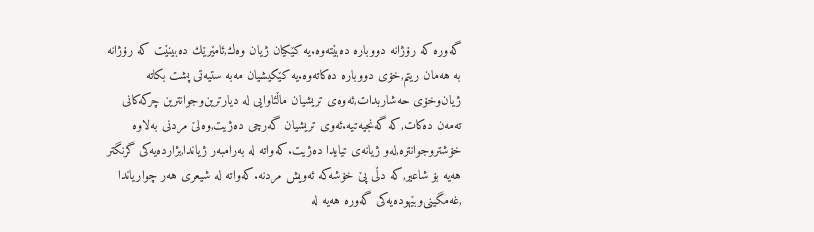گه‌وره‌ كه‌ رۆژانه‌ دووباره‌ ده‌بێته‌وه‌.یه‌ كێكیان ژیان وه‌ك,ئامێرێك ده‌بینێت كه‌ رۆژانه‌ به‌ هه‌مان ریتم,خۆی دووباره‌ ده‌كاته‌وه‌.یه‌ كێكیشیان مه‌به‌ ستیه‌تی پشت بكاته‌ ژیان‌وخۆی حه‌شاربدات,ئه‌وه‌ی تریشیان ماڵئاوایی له‌ دیارترین‌وجوانترین چركه‌كانی ته‌مه‌ن ده‌كات,كه‌ گه‌نجیه‌تیه‌.ئه‌وی تریشیان گه‌رچی ده‌ژیت,وه‌لێ مردنی به‌لاوه‌ خۆشتر‌وجوانتره‌,له‌و ژیانه‌ی تیایدا ده‌ژیت.كه‌واته‌ له‌ به‌رامبه‌ر ژیاندا,بژارده‌یه‌كی گرنگتر هه‌یه‌ بۆ شاعیر,كه‌ دڵی پێ خۆشه‌كه‌ ئه‌ویش مردنه‌.كه‌واته‌ له‌ شیعری هه‌ر چواریاندا ,غه‌مگینی‌وبێهوده‌یه‌كی گه‌وره‌ هه‌یه‌ له‌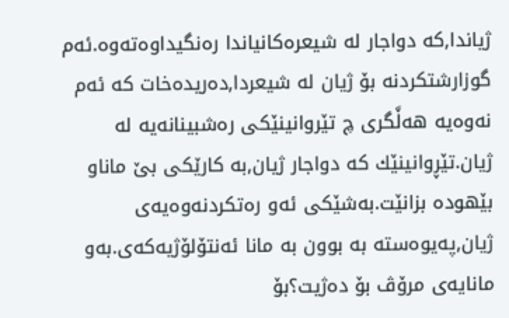ژیاندا,كه‌ دواجار له‌ شیعره‌كانیاندا ره‌نگیداوه‌ته‌وه‌.ئه‌م  گوزارشتكردنه‌ بۆ ژیان له‌ شیعردا,ده‌ریده‌خات كه‌ ئه‌م نه‌وه‌یه‌ هه‌ڵَگری چ تێروانینێكی ره‌شبینانه‌یه‌ له‌ ژیان.تێڕوانینێك كه‌ دواجار ژیان,به‌ كارێكی بێ ماناو بێهوده‌ بزانێت.به‌شێكی ئه‌و ره‌تكردنه‌وه‌یه‌ی ژیان,په‌یوه‌سته‌ به‌ بوون به‌ مانا ئه‌نتۆلۆژیه‌كه‌ی.به‌و مانایه‌ی مرۆڤ بۆ ده‌ژیت؟بۆ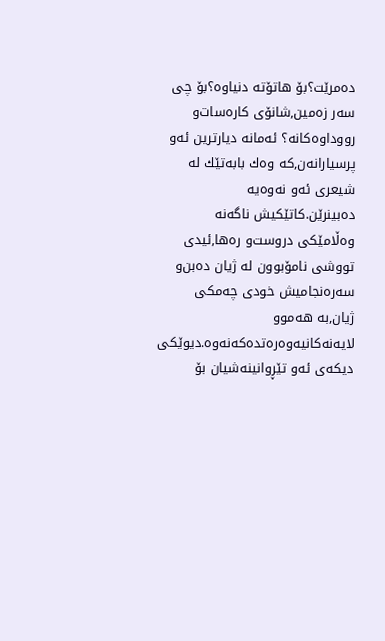ده‌مرێت؟بۆ هاتۆته‌ دنیاوه‌؟بۆ چی سه‌ر زه‌مین,شانۆی كاره‌سات‌و رووداوه‌كانه‌؟ ئه‌مانه‌ دیارترین ئه‌و پرسیارانه‌ن,كه‌ وه‌ك بابه‌تێك له‌ شیعری ئه‌و نه‌وه‌یه‌ ده‌بینرێن.كاتێكیش ناگه‌نه‌ وه‌ڵامێكی دروست‌و ره‌ها,ئیدی تووشی نامۆبوون له‌ ژیان ده‌بن‌و سه‌ره‌نجامیش خودی چه‌مكی ژیان,به‌ هه‌موو لایه‌نه‌كانیه‌وه‌ره‌تده‌كه‌نه‌وه‌.دیوێكی دیكه‌ی ئه‌و تێڕوانینه‌شیان بۆ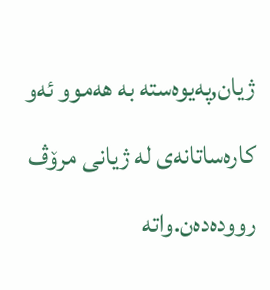ژیان,په‌یوه‌سته‌ به‌ هه‌موو ئه‌و كاره‌ساتانه‌ی له‌ ژیانی مرۆڤ رووده‌ده‌ن.واته‌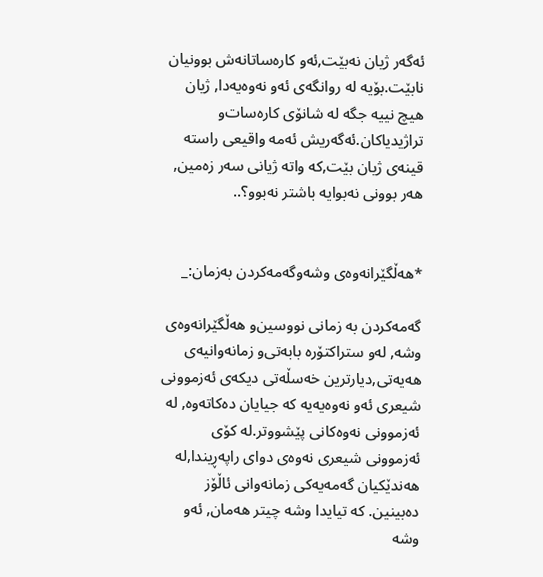ئه‌گه‌ر ژیان نه‌بێت,ئه‌و كاره‌ساتانه‌ش بوونیان نابێت.بۆیه‌ له‌ روانگه‌ی ئه‌و نه‌وه‌یه‌دا, ژیان هیچ نییه‌ جگه‌ له‌ شانۆی كاره‌سات‌و تراژیدیاكان.ئه‌گه‌ریش ئه‌مه‌ واقیعی راسته‌ قینه‌ی ژیان بێت,كه‌ واته‌ ژیانی سه‌ر زه‌مین, هه‌ر بوونی نه‌بوایه‌ باشتر نه‌بوو؟..


*هه‌ڵگێرانه‌وه‌ی وشه‌وگه‌مه‌كردن به‌زمان:_

گه‌مه‌كردن به‌ زمانی نووسین‌و هه‌ڵگێرانه‌وه‌ی وشه‌, له‌و ستراكتۆره‌ بابه‌تی‌و زمانه‌وانیه‌ی هه‌یه‌تی,دیارترین خه‌سڵه‌تی دیكه‌ی ئه‌زموونی شیعری ئه‌و نه‌وه‌یه‌یه‌ كه‌ جیایان ده‌كاته‌وه‌, له‌ ئه‌زموونی نه‌وه‌كانی پێشووتر.له‌ كۆی ئه‌زموونی شیعری نه‌وه‌ی دوای راپه‌ڕیندا,له‌ هه‌ندێكیان گه‌مه‌یه‌كی زمانه‌وانی ئاڵۆز ده‌بینین. كه‌ تیایدا وشه‌ چیتر هه‌مان, ئه‌و وشه‌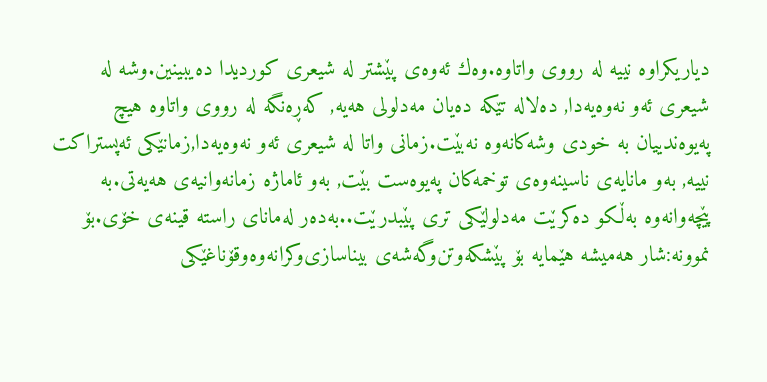دیاریكراوه‌ نییه‌ له‌ رووی واتاوه‌.وه‌ك ئه‌وه‌ی پێشتر له‌ شیعری كوردیدا ده‌یبینین.وشه‌ له‌ شیعری ئه‌و نه‌وه‌یه‌دا, ده‌لاله‌ تێكه‌ ده‌یان مه‌دلولی هه‌یه‌, كه‌ڕه‌نگه‌ له‌ رووی واتاوه‌ هیچ په‌یوه‌ندییان به‌ خودی وشه‌كانه‌وه‌ نه‌بێت.زمانی واتا له‌ شیعری ئه‌و نه‌وه‌یه‌دا,زمانێكی ئه‌پستراكت نییه‌, به‌و مانایه‌ی ناسینه‌وه‌ی توخمه‌كان په‌یوه‌ست بێت, به‌و ئاماژه‌ زمانه‌وانیه‌ی هه‌یه‌تی.به‌ پێچه‌وانه‌وه‌ به‌ڵكو ده‌كرێت مه‌دلولێكی تری پێبدرێت..به‌ده‌ر له‌مانای راسته‌ قینه‌ی خۆی.بۆ نموونه‌:شار هه‌میشه‌ هێمایه‌ بۆ پێشكه‌وتن‌وگه‌شه‌ی بیناسازی‌وكرانه‌وه‌وقۆناغێكی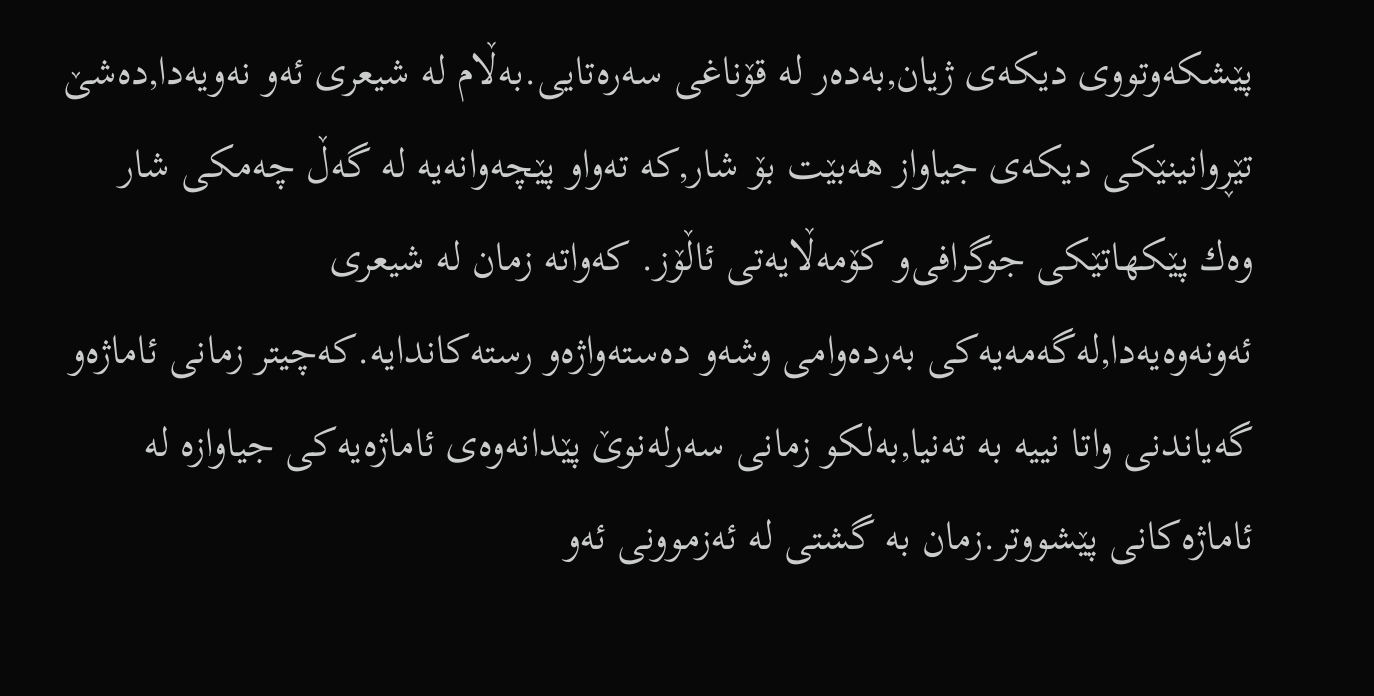پێشكه‌وتووی دیكه‌ی ژیان,به‌ده‌ر له‌ قۆناغی سه‌ره‌تایی.به‌ڵام له‌ شیعری ئه‌و نه‌ویه‌دا,ده‌شێ تێڕوانینێكی دیكه‌ی جیاواز هه‌بێت بۆ شار,كه‌ ته‌واو پێچه‌وانه‌یه‌ له‌ گه‌ڵ چه‌مكی شار وه‌ك پێكهاتێكی جوگرافی‌و كۆمه‌ڵایه‌تی ئاڵۆز. كه‌واته‌ زمان له‌ شیعری ئه‌ونه‌وه‌یه‌دا,له‌گه‌مه‌یه‌كی به‌رده‌وامی وشه‌و ده‌سته‌واژه‌و رسته‌كاندایه‌.كه‌چیتر زمانی ئاماژه‌و گه‌یاندنی واتا نییه‌ به‌ ته‌نیا,به‌لكو زمانی سه‌رله‌نوێ پێدانه‌وه‌ی ئاماژه‌یه‌كی جیاوازه‌ له‌ ئاماژه‌كانی پێشووتر.زمان به‌ گشتی له‌ ئه‌زموونی ئه‌و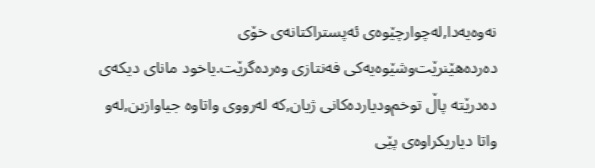نه‌وه‌یه‌دا,له‌چوارچێوه‌ی ئه‌پستراكتانه‌ی خۆی ده‌رده‌هێنرێت‌وشێوه‌یه‌كی فه‌نتازی وه‌رده‌گرێت.یاخود مانای دیكه‌ی ده‌درێته‌ پاڵ توخم‌ودیارده‌كانی ژیان,كه‌ له‌رووی واتاوه‌ جیاوازبن,له‌و واتا دیاریكراوه‌ی پێی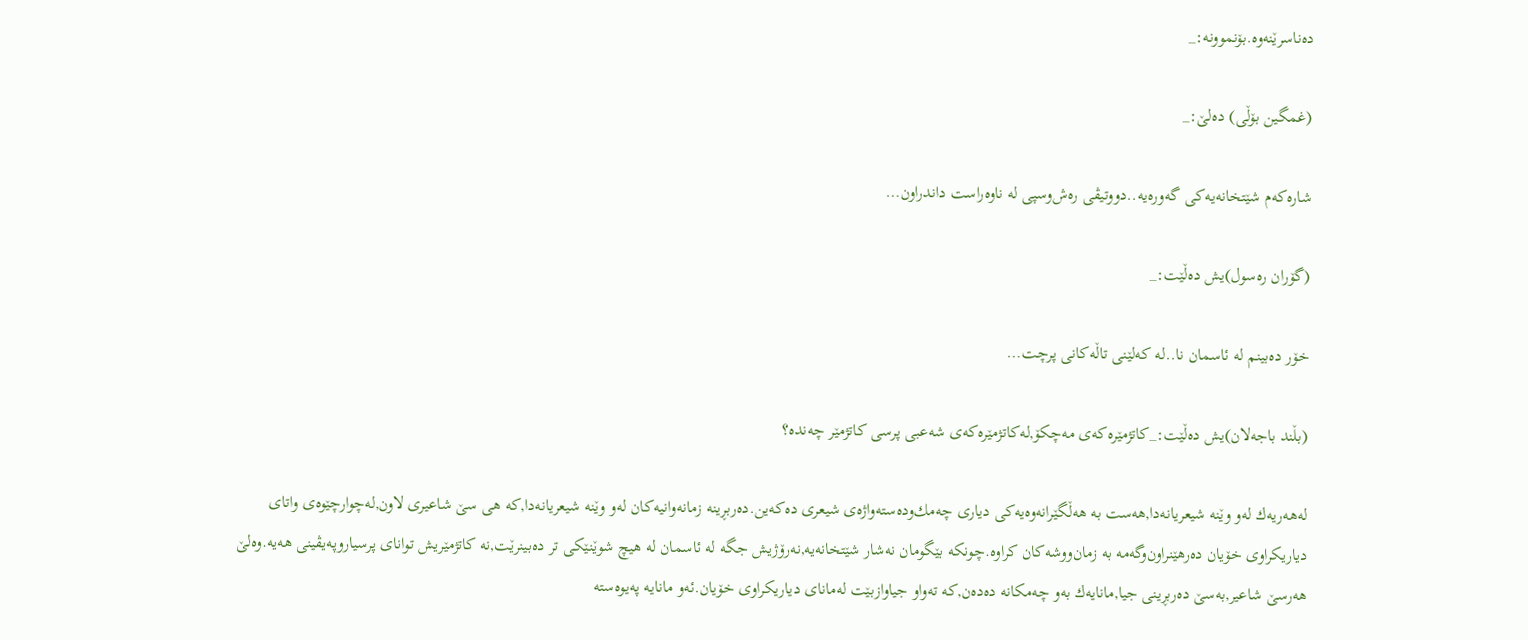ده‌ناسرێنه‌وه‌.بۆنموونه‌:_

(غمگین بۆڵی) ده‌لێ:_

شاره‌كه‌م شێتخانه‌یه‌كی گه‌وره‌یه‌..دووتیڤی ره‌ش‌وسپی له‌ ناوه‌راست داندراون…

(گۆران ره‌سول)یش ده‌ڵێت:_

خۆر ده‌بینم له‌ ئاسمان نا..له‌ كه‌لێنی تاڵه‌كانی پرچت…

(بڵند باجه‌لان)یش ده‌ڵێت:_كاتژمێره‌كه‌ی مه‌چكۆ,له‌كاتژمێره‌كه‌ی شه‌عبی پرسی كاتژمێر چه‌نده‌؟

له‌هه‌ریه‌ك له‌و وێنه‌ شیعریانه‌دا,هه‌ست به‌ هه‌ڵگێرانه‌وه‌یه‌كی دیاری چه‌مك‌وده‌سته‌واژه‌ی شیعری ده‌كه‌ین.ده‌ربڕینه‌ زمانه‌وانیه‌كان له‌و وێنه‌ شیعریانه‌دا,كه‌ هی سێ شاعیری لاون,له‌چوارچێوه‌ی واتای دیاریكراوی خۆیان ده‌رهێنراون‌وگه‌مه‌ به‌ زمان‌ووشه‌كان كراوه‌.چونكه‌ بێگومان نه‌شار شێتخانه‌یه‌,نه‌رۆژیش جگه‌ له‌ ئاسمان له‌ هیچ شوێنێكی تر ده‌بینرێت,نه‌ كاتژمێریش توانای پرسیار‌وپه‌یڤینی هه‌یه‌.وه‌لێ هه‌رسێ شاعیر,به‌سێ ده‌ربڕینی جیا,مانایه‌ك به‌و چه‌مكانه‌ ده‌ده‌ن,كه‌ ته‌واو جیاوازبێت له‌مانای دیاریكراوی خۆیان.ئه‌و مانایه‌ په‌یوه‌سته‌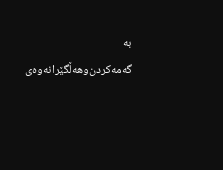به‌ گه‌مه‌كردن‌وهه‌ڵگێرانه‌وه‌ی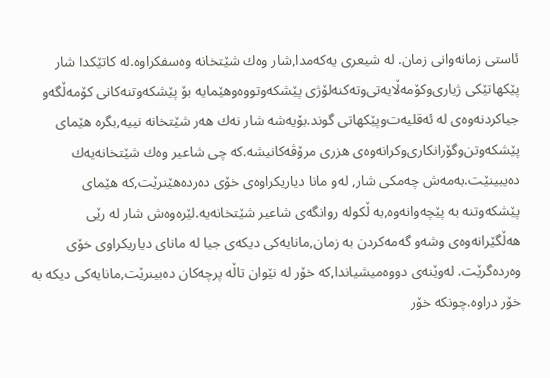ئاستی زمانه‌وانی زمان. له‌ شیعری یه‌كه‌مدا,شار وه‌ك شێتخانه‌ وه‌سفكراوه‌.له‌ كاتێكدا شار پێكهاتێكی ژیاری‌وكۆمه‌ڵایه‌تی‌وته‌كنه‌لۆژی پێشكه‌وتووه‌وهێمایه‌ بۆ پێشكه‌وتنه‌كانی كۆمه‌ڵگه‌و جیاكردنه‌وه‌ی له‌ ئه‌قلیه‌ت‌وپێكهاتی گوند.بۆیه‌شه‌ شار نه‌ك هه‌ر شێتخانه‌ نییه‌,بگره‌ هێمای پێشكه‌وتن‌وگۆرانكاری‌وكرانه‌وه‌ی هزری مرۆڤه‌كانیشه‌.كه‌ چی شاعیر وه‌ك شێتخانه‌یه‌ك ده‌یبینێت.به‌مه‌ش چه‌مكی شار, له‌و مانا دیاریكراوه‌ی خۆی ده‌رده‌هێنرێت,كه‌ هێمای پێشكه‌وتنه‌ به‌ پێچه‌وانه‌وه‌,به‌ ڵكوله‌ روانگه‌ی شاعیر شێتخانه‌یه‌.لێره‌وه‌ش شار له‌ رێی هه‌ڵگێرانه‌وه‌ی وشه‌و گه‌مه‌كردن به‌ زمان,مانایه‌كی دیكه‌ی جیا له‌ مانای دیاریكراوی خۆی وه‌رده‌گرێت. له‌وێنه‌ی دووه‌میشیاندا,كه‌ خۆر له‌ نێوان تاڵه‌ پرچه‌كان ده‌بینرێت,مانایه‌كی دیكه‌ به‌ خۆر دراوه‌.چونكه‌ خۆر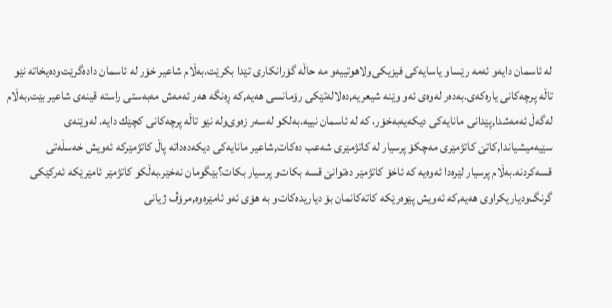له‌ ئاسمان دایه‌و ئه‌مه‌ رێسا‌و یاسایه‌كی فیزیكی‌ولاهوتییه‌و مه‌ حاڵه‌ گۆرانكاری تێدا بكرێت.به‌ڵام شاعیر خۆر له‌ ئاسمان داده‌گرێت‌وده‌یخاته‌ نێو تاڵه‌ پرچه‌كانی یاره‌كه‌ی.به‌ده‌ر له‌وه‌ی ئه‌و وێنه‌ شیعریه‌,ده‌لاله‌تێكی رۆمانسی هه‌یه‌,كه‌ ڕه‌نگه‌ هه‌ر ئه‌مه‌ش مه‌به‌ستی راسته‌ قینه‌ی شاعیر بێت,به‌ڵام له‌گه‌ڵ ئه‌مه‌شدا,پێدانی مانایه‌كی دیكه‌یه‌به‌خۆر، كه‌ له‌ ئاسمان نییه‌.به‌لكو له‌سه‌ر زه‌وی‌وله‌ نێو تاڵه‌ پرچه‌كانی كچێك دایه‌. له‌وێنه‌ی سێیه‌میشیاندا,كاتێ‌ كاتژمێری مه‌چكۆ پرسیار له‌ كاتژمێری شه‌عب ده‌كات,شاعیر مانایه‌كی دیكه‌ده‌داته‌ پاڵ كاتژمێركه‌ ئه‌ویش خه‌سڵه‌تی قسه‌كردنه‌.به‌ڵام پرسیار لێره‌دا ئه‌وه‌یه‌ كه‌ ئاخۆ كاتژمێر ده‌توانێ‌ قسه‌ بكات‌و پرسیار بكات؟بێگومان نه‌خێر.به‌ڵكو كاتژمێر ئامێرێكه‌ ئه‌ركێكی گرنگ‌ودیاریكراوی هه‌یه‌,كه‌ ئه‌ویش پێوه‌رێكه‌ كاته‌كانمان بۆ دیاریده‌كات‌و به‌ هۆی ئه‌و ئامێره‌وه‌,مرۆڤ ژیانی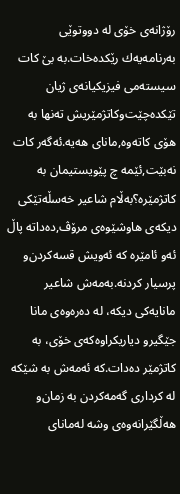رۆژانه‌ی خۆی له‌ دووتوێی به‌رنامه‌یه‌ك رێكده‌خات.به‌ بێ كات سیسته‌می فیزیكیانه‌ی ژیان تێكده‌چێت‌وكاتژمێریش ته‌نها به‌ هۆی كاته‌وه‌,مانای هه‌یه‌.ئه‌گه‌ر كات نه‌بێت,ئێمه‌ چ پێویستیمان به‌ كاتژمێره‌؟به‌ڵام شاعیر خه‌سڵه‌تێكی دیكه‌ی هاوشێوه‌ی مرۆڤ,ده‌داته‌ پاڵ ئه‌و ئامێره‌ كه‌ ئه‌ویش قسه‌كردن‌و پرسیار كردنه‌.به‌مه‌ش شاعیر مانایه‌كی دیكه‌، له‌ ده‌ره‌وه‌ی مانا جێگیر‌و دیاریكراوه‌كه‌ی خۆی، به‌ كاتژمێر ده‌دات.كه‌ ئه‌مه‌ش به‌ شێكه‌ له‌ كرداری گه‌مه‌كردن به‌ زمان‌و هه‌ڵگێرانه‌وه‌ی وشه‌ له‌مانای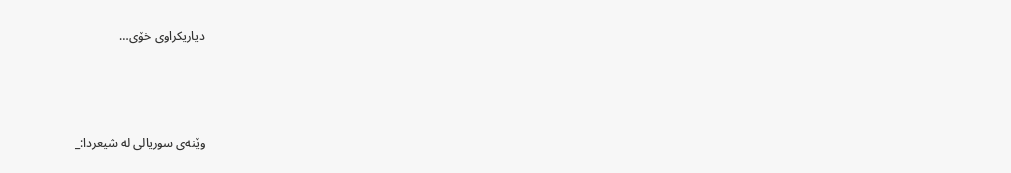دیاریكراوی خۆی…



وێنه‌ی سوریالی له‌ شیعردا:_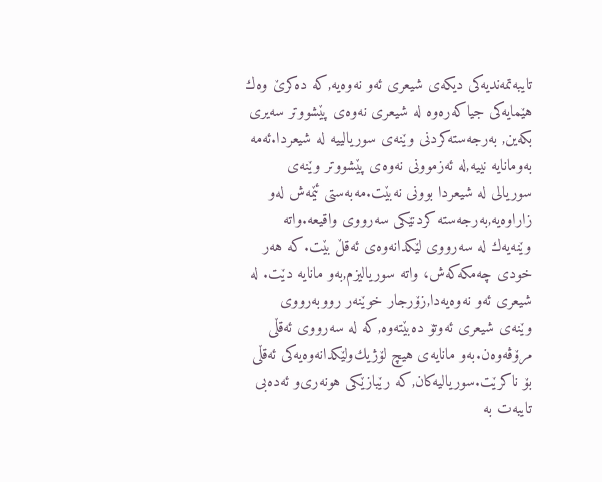تایبه‌تمه‌ندیه‌كی دیكه‌ی شیعری ئه‌و نه‌وه‌یه‌,كه‌ ده‌كرێ وه‌ك هێمایه‌كی جیاكه‌ره‌وه‌ له‌ شیعری نه‌وه‌ی پێشووتر سه‌یری بكه‌ین, به‌رجه‌سته‌كردنی وێنه‌ی سوریالییه‌ له‌ شیعردا.ئه‌مه‌ به‌ومانایه‌ نییه‌,له‌ ئه‌زموونی نه‌وه‌ی پێشووتر وێنه‌ی سوریالی له‌ شیعردا بوونی نه‌بێت.مه‌به‌ستی ئێمه‌ش له‌و زاراوه‌یه‌,به‌رجه‌سته‌ كردنێكی سه‌رووی واقیعه‌.واته‌ وێنه‌یه‌ك له‌ سه‌رووی لێكدانه‌وه‌ی ئه‌قڵ بێت.كه‌ هه‌ر خودی چه‌مكه‌كه‌ش، واته‌ سوریالیزم,به‌و مانایه‌ دێت. له‌ شیعری ئه‌و نه‌وه‌یه‌دا,زۆرجار خوێنه‌ر رووبه‌رووی وێنه‌ی شیعری ئه‌وتۆ ده‌بێته‌وه‌,كه‌ له‌ سه‌رووی ئه‌قڵی مرۆڤه‌وه‌ن.به‌و مانایه‌ی هیچ لۆژیك‌ولێكدانه‌وه‌یه‌كی ئه‌قڵی بۆ ناكرێت.سوریالیه‌كان,كه‌ رێبازێكی هونه‌ری‌و ئه‌ده‌بی تایبه‌ت به‌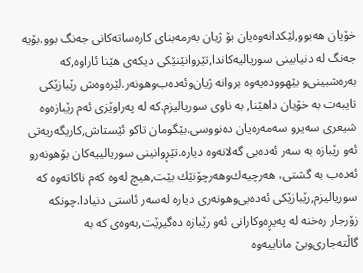خۆیان هه‌بوو,لێكدانه‌وه‌یان بۆ ژیان به‌رمه‌بنای كاره‌ساته‌كانی جه‌نگ بوو.بۆیه‌ جه‌نگ له‌ دنیابینی سوریالیه‌كاندا,تێروانێنێكی دیكه‌ی هێنا ئاراوه‌,كه‌ به‌ره‌شبینی‌و بێهووده‌یه‌وه‌ بروانه‌ ژیان‌وئه‌ده‌ب‌وهونه‌ر.لێره‌وه‌ش رێبازێكی تایبه‌ت به‌ خۆیان داهێنا, به‌ ناوی سوریالیزم.كه‌ له‌ په‌راوێزی ئه‌م رێبازه‌وه‌ شیعری سه‌یر‌و سه‌مه‌ره‌یان ده‌نووسی.بێگومان تاكو ئێستاش,كاریگه‌ریه‌تی ئه‌و رێبازه‌ به‌ سه‌ر ئه‌ده‌بی گه‌لانه‌وه‌ دیاره‌.تێڕوانینی سوریالییه‌كان بۆهونه‌ر‌و ئه‌ده‌ب به‌ گشتی، هه‌رچیه‌ك‌وهه‌رچۆنێك بێت,هیچ له‌وه‌ كه‌م ناكاته‌وه‌ كه‌ سوریالیزم,رێبازێكی ئه‌ده‌بی‌وهونه‌ری دیاره‌ له‌سه‌ر ئاستی دنیادا.چونكه‌ زۆرجار ره‌خنه‌ له‌ په‌یڕه‌وكارانی ئه‌و رێبازه‌ ده‌گیرێت,به‌وه‌ی كه‌ به‌ گاڵته‌جاری‌وبێ ماناییه‌وه‌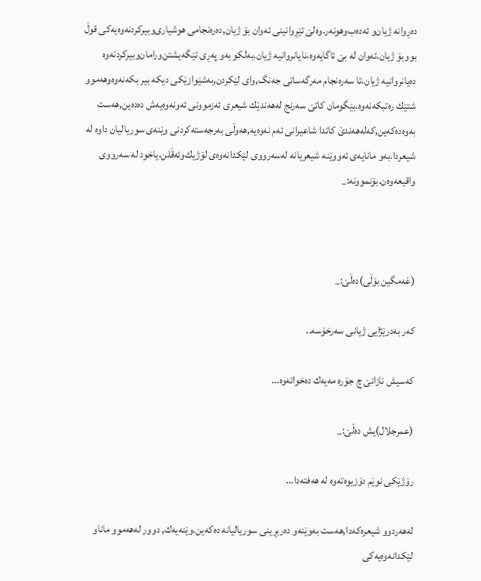ده‌ڕوانه‌ ژیان‌و ئه‌ده‌ب‌وهونه‌ر.وه‌لێ تێڕوانینی ئه‌وان بۆ ژیان,ده‌ره‌نجامی هوشیاری‌وبیركردنه‌وه‌یه‌كی قوڵ بووبۆ ژیان.ئه‌وان له‌ بێ ئاگایه‌وه‌،نایانروانیه‌ ژیان.به‌لكو به‌و په‌ڕی تێگه‌یشتن‌ورامان‌وبیركردنه‌وه‌ ده‌یانروانیه‌ ژیان،تا سه‌ره‌نجام مه‌رگه‌ساتی جه‌نگ,وای لێكردن,به‌شێوازێكی دیكه‌ بیر بكه‌نه‌وه‌وهه‌موو شتێك ره‌تبكه‌نه‌وه‌.بێگومان كاتێ‌ سه‌رنج له‌هه‌ندێك شیعری ئه‌زموونی ئه‌ونه‌وه‌یه‌ش ده‌ده‌ین,هه‌ست به‌وه‌ده‌كه‌ین,كه‌له‌هه‌ندێ‌ كاتدا شاعیرانی ئه‌م نه‌وه‌یه‌,هه‌وڵی به‌رجه‌سته‌كردنی وێنه‌ی سوریالیان داوه‌ له‌ شیعردا.به‌و مانایه‌ی ئه‌ووێنه‌ شیعریانه‌ له‌سه‌رووی لێكدانه‌وه‌ی لۆژیك‌وئه‌قَلن،یاخود له‌ سه‌رووی واقیعه‌وه‌ن.بۆنموونه‌:_



(غه‌مگین بۆڵی)ده‌ڵێ:_

كه‌ر به‌درێژایی ژیانی سه‌رخۆسه‌..

كه‌سیش نازانێ‌ چ جۆره‌ مه‌یه‌ك ده‌خواته‌وه‌…

(عمرجلال)یش ده‌ڵێ:_

رۆژێكی نوێم دۆزیوه‌ته‌وه‌ له‌ هه‌فته‌دا…

له‌هه‌ردوو شیعره‌كه‌دا,هه‌ست به‌وێنه‌و ده‌ربڕینی سوریالیانه‌ ده‌كه‌ین.وێنه‌یه‌ك, دوور له‌هه‌موو ماناو لێكدانه‌وه‌یه‌كی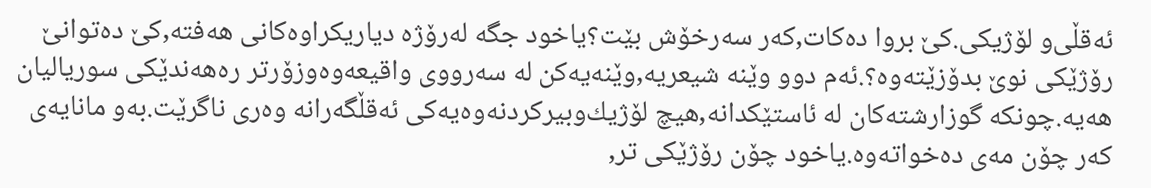ئه‌قڵی‌و لۆژیكی.كێ بروا ده‌كات,كه‌ر سه‌رخۆش بێت؟یاخود جگه‌ له‌رۆژه‌ دیاریكراوه‌كانی هه‌فته‌,كێ ده‌توانێ‌ رۆژێكی نوێ بدۆزێته‌وه‌؟.ئه‌م دوو وێنه‌ شیعریه‌,وێنه‌یه‌كن له‌ سه‌رووی واقیعه‌وه‌وزۆرتر ره‌هه‌ندێكی سوریالیان هه‌یه‌.چونكه‌ گوزارشته‌كان له‌ ئاستێكدانه‌,هیچ لۆژیك‌وبیركردنه‌وه‌یه‌كی ئه‌قڵگه‌رانه‌ وه‌ری ناگرێت.به‌و مانایه‌ی كه‌ر چۆن مه‌ی ده‌خواته‌وه‌.یاخود چۆن رۆژێكی تر,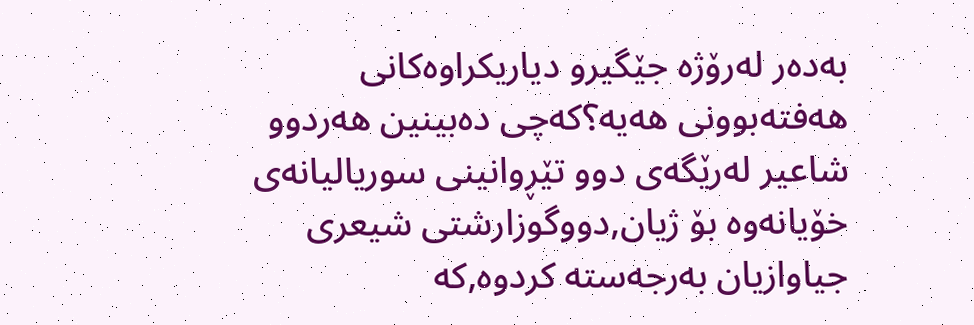به‌ده‌ر له‌رۆژه‌ جێگیر‌و دیاریكراوه‌كانی هه‌فته‌بوونی هه‌یه‌؟كه‌چی ده‌بینین هه‌ردوو شاعیر له‌رێگه‌ی دوو تێڕوانینی سوریالیانه‌ی خۆیانه‌وه‌ بۆ ژیان,دووگوزارشتی شیعری جیاوازیان به‌رجه‌سته‌ كردوه‌,كه‌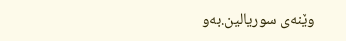وێنه‌ی سوریالین.به‌و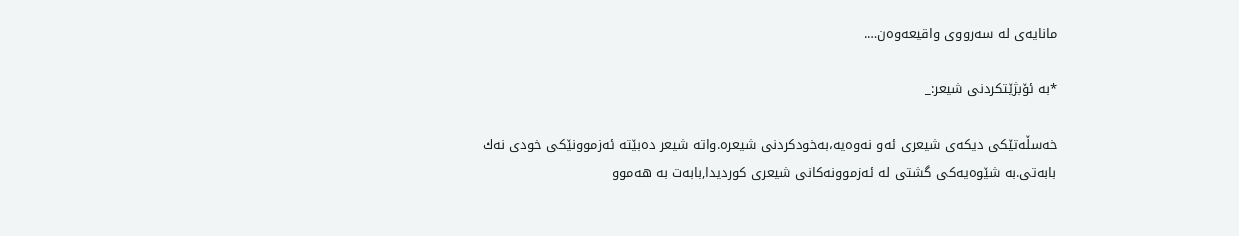مانایه‌ی له‌ سه‌رووی واقیعه‌وه‌ن….

*به‌ ئۆبژێتكردنی شیعر:_

خه‌سڵه‌تێكی دیكه‌ی شیعری ئه‌و نه‌وه‌یه‌،به‌خودكردنی شیعره‌.واته‌ شیعر ده‌بێته‌ ئه‌زموونێكی خودی نه‌ك بابه‌تی.به‌ شێوه‌یه‌كی گشتی له‌ ئه‌زموونه‌كانی شیعری كوردیدا,بابه‌ت به‌ هه‌موو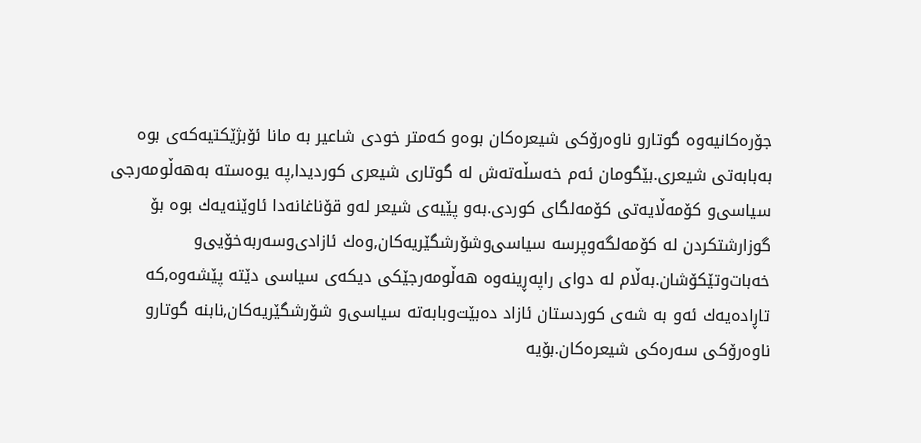جۆره‌كانیه‌وه‌ گوتارو ناوه‌رۆكی شیعره‌كان بوه‌و كه‌متر خودی شاعیر به‌ مانا ئۆبژێكتیه‌كه‌ی بوه‌ به‌بابه‌تی شیعری.بێگومان ئه‌م خه‌سڵه‌ته‌ش له‌ گوتاری شیعری كوردیدا,په‌ یوه‌سته‌ به‌هه‌ڵومه‌رجی سیاسی‌و كۆمه‌ڵایه‌تی كۆمه‌لگای كوردی.به‌و پێیه‌ی شیعر له‌و قۆناغانه‌دا ئاوێنه‌یه‌ك بوه‌ بۆ گوزارشتكردن له‌ كۆمه‌لگه‌وپرسه‌ سیاسی‌وشۆرشگێریه‌كان,وه‌ك ئازادی‌وسه‌ربه‌خۆیی‌و خه‌بات‌وتێكۆشان.به‌ڵام له‌ دوای راپه‌ڕینه‌وه‌ هه‌ڵومه‌رجێكی دیكه‌ی سیاسی دێته‌ پێشه‌وه‌,كه‌ تاڕاده‌یه‌ك ئه‌و به‌ شه‌ی كوردستان ئازاد ده‌بێت‌وبابه‌ته‌ سیاسی‌و شۆرشگێریه‌كان,نابنه‌ گوتارو ناوه‌رۆكی سه‌ره‌كی شیعره‌كان.بۆیه‌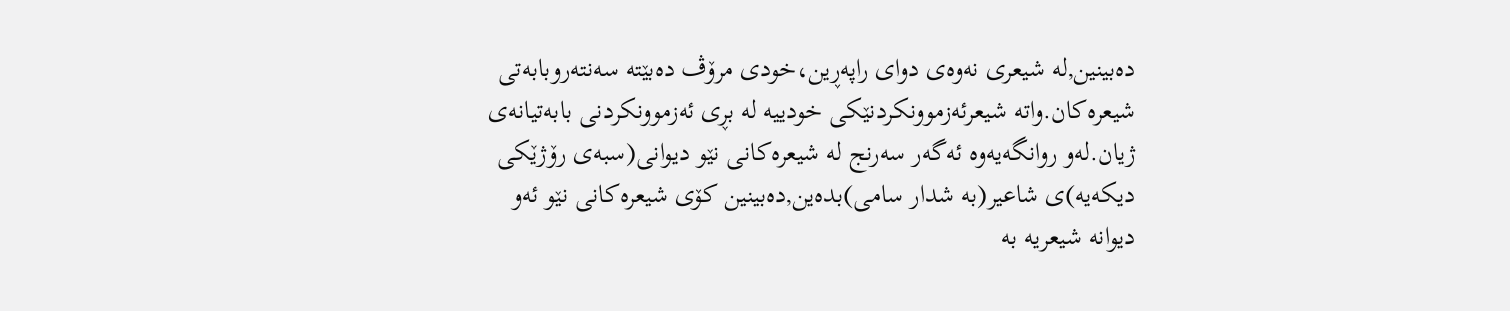ده‌بینین,له‌ شیعری نه‌وه‌ی دوای راپه‌ڕین،خودی مرۆڤ ده‌بێته‌ سه‌نته‌روبابه‌تی شیعره‌كان.واته‌ شیعرئه‌زموونكردنێكی خودییه‌ له‌ بڕی ئه‌زموونكردنی بابه‌تیانه‌ی ژیان.له‌و روانگه‌یه‌وه‌ ئه‌گه‌ر سه‌رنج له‌ شیعره‌كانی نێو دیوانی(سبه‌ی رۆژێكی دیكه‌یه‌)ی شاعیر(به‌ شدار سامی)بده‌ین,ده‌بینین كۆی شیعره‌كانی نێو ئه‌و دیوانه‌ شیعریه‌ به‌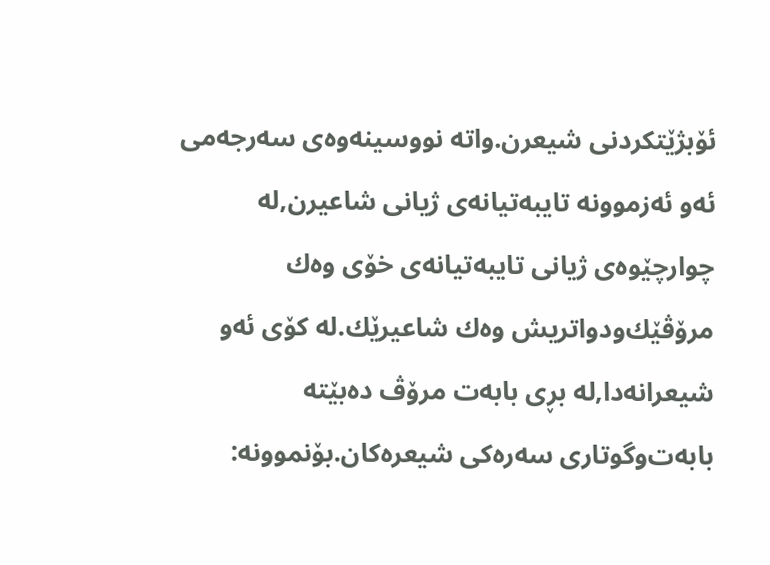ئۆبژێتكردنی شیعرن.واته‌ نووسینه‌وه‌ی سه‌رجه‌می ئه‌و ئه‌زموونه‌ تایبه‌تیانه‌ی ژیانی شاعیرن,له‌ چوارچێوه‌ی ژیانی تایبه‌تیانه‌ی خۆی وه‌ك مرۆڤێك‌ودواتریش وه‌ك شاعیرێك.له‌ كۆی ئه‌و شیعرانه‌دا,له‌ بڕی بابه‌ت مرۆڤ ده‌بێته‌ بابه‌ت‌وگوتاری سه‌ره‌كی شیعره‌كان.بۆنموونه‌: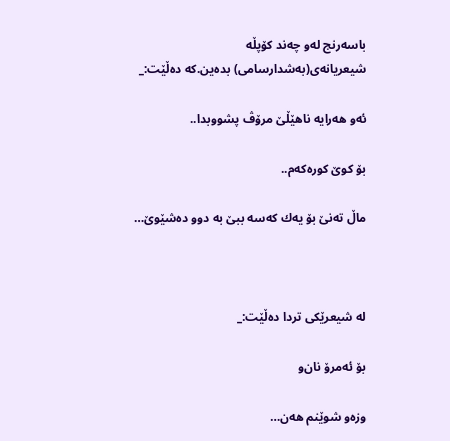باسه‌رنج له‌و چه‌ند كۆپڵه‌ شیعریانه‌ی(به‌شدارسامی) بده‌ین.كه‌ ده‌ڵێت:_

ئه‌و هه‌رایه‌ ناهێڵێ مرۆڤ پشووبدا..

بۆ كوێ كوره‌كه‌م..

ماڵ ته‌نێ‌ بۆ یه‌ك كه‌سه‌ ببێ به‌ دوو ده‌شێوێ…



له‌ شیعرێكی تردا ده‌ڵێت:_

بۆ ئه‌مرۆ نان‌و

وزه‌و شوێنم هه‌ن…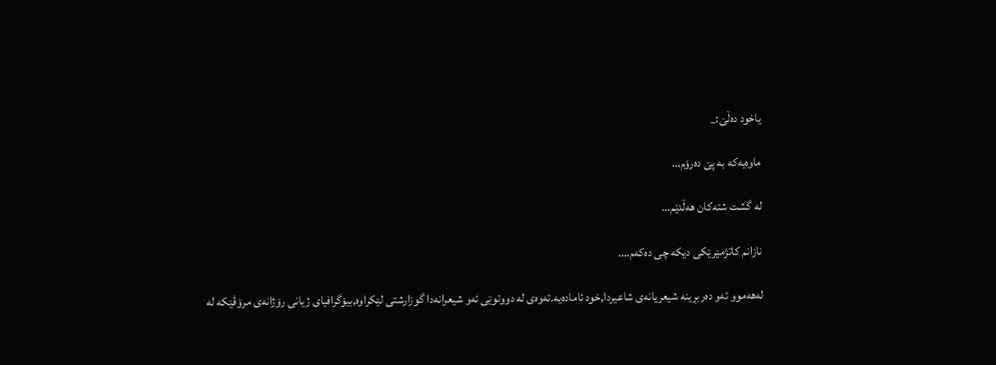یاخود ده‌ڵێ:_

ماوه‌یه‌كه‌ به‌ پێ ده‌رۆم…

له‌ گشت شته‌كان هه‌ڵدێم…

نازانم كاتژمێرێكی دیكه‌ چی ده‌كه‌م….

له‌هه‌موو ئه‌و ده‌ربڕینه‌ شیعریانه‌ی شاعیردا,خود ئاماده‌یه‌.ئه‌وه‌ی له‌ دووتوێی ئه‌و شیعرانه‌دا گوزارشتی لێكراوه‌,بیۆگرافیای ژیانی رۆژانه‌ی مرۆڤێكه‌ له‌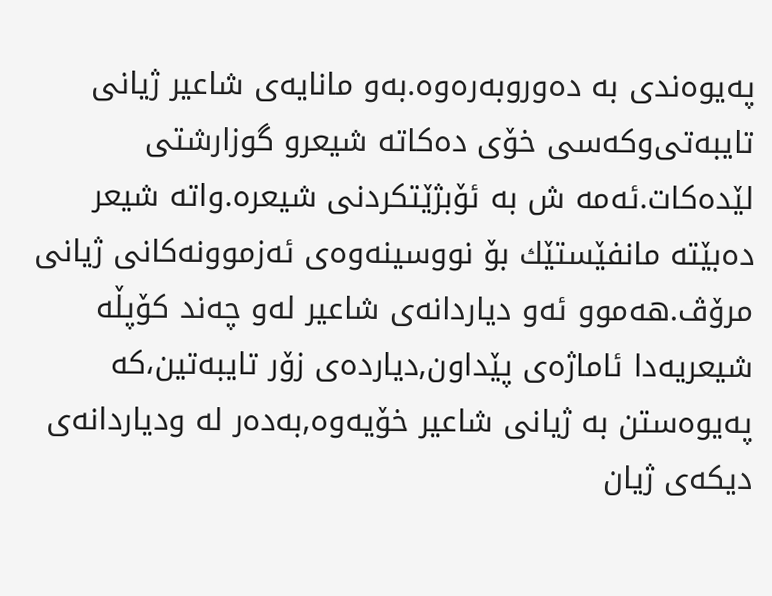په‌یوه‌ندی به‌ ده‌وروبه‌ره‌وه‌.به‌و مانایه‌ی شاعیر ژیانی تایبه‌تی‌وكه‌سی خۆی ده‌كاته‌ شیعر‌و گوزارشتی لێده‌كات.ئه‌مه‌ ش به‌ ئۆبژێتكردنی شیعره‌.واته‌ شیعر ده‌بێته‌ مانفێستێك بۆ نووسینه‌وه‌ی ئه‌زموونه‌كانی ژیانی مرۆڤ.هه‌موو ئه‌و دیاردانه‌ی شاعیر له‌و چه‌ند كۆپڵه‌ شیعریه‌دا ئاماژه‌ی پێداون,دیارده‌ی زۆر تایبه‌تین،كه‌ په‌یوه‌ستن به‌ ژیانی شاعیر خۆیه‌وه‌,به‌ده‌ر له‌ ودیاردانه‌ی دیكه‌ی ژیان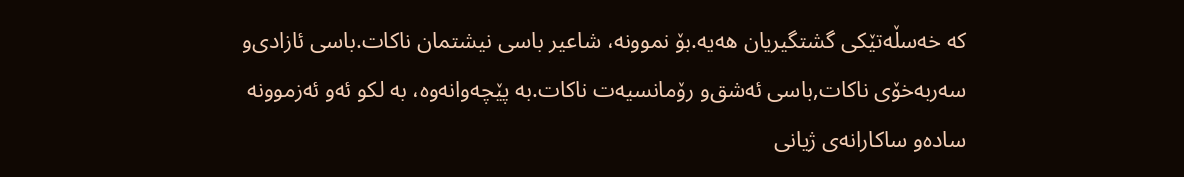كه‌ خه‌سڵه‌تێكی گشتگیریان هه‌یه‌.بۆ نموونه‌، شاعیر باسی نیشتمان ناكات.باسی ئازادی‌و سه‌ربه‌خۆی ناكات,باسی ئه‌شق‌و رۆمانسیه‌ت ناكات.به‌ پێچه‌وانه‌وه‌، به‌ لكو ئه‌و ئه‌زموونه‌ ساده‌و ساكارانه‌ی ژیانی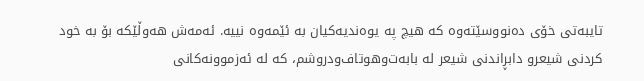تایبه‌تی خۆی ده‌نووسێته‌وه‌ كه‌ هیچ په‌ یوه‌ندیه‌كیان به‌ ئێمه‌وه‌ نییه‌. ئه‌مه‌ش هه‌وڵێكه‌ بۆ به‌ خود كردنی شیعر‌و دابڕاندنی شیعر له‌ بابه‌ت‌وهوتاف‌ودروشم، كه‌ له‌ ئه‌زموونه‌كانی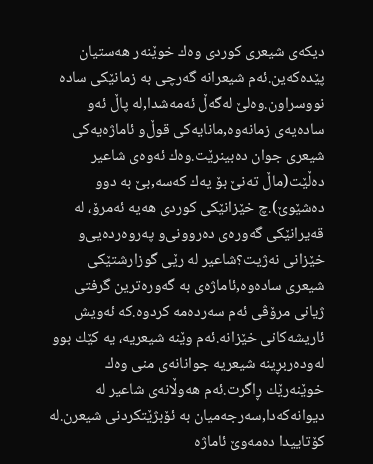دیكه‌ی شیعری كوردی وه‌ك خوێنه‌ر هه‌ستیان پێده‌كه‌ین.ئه‌م شیعرانه‌ گه‌رچی به‌ زمانێكی ساده‌ نووسراون.وه‌لێ له‌گه‌ڵ ئه‌مه‌شدا,له‌ پاڵ ئه‌و ساده‌یه‌ی زمانه‌وه‌,مانایه‌كی قوڵ‌و ئاماژه‌یه‌كی شیعری جوان ده‌بینرێت.وه‌ك ئه‌وه‌ی شاعیر ده‌ڵێت(ماڵ ته‌نێ‌ بۆ یه‌ك كه‌سه‌,بێ به‌ دوو ده‌شێوێ).چ خێزانێكی كوردی هه‌یه‌ ئه‌مرۆ، له‌ قه‌یرانێكی گه‌وره‌ی ده‌روونی‌و په‌روه‌رده‌یی‌و خێزانی نه‌ژیت؟شاعیر له‌ رێی گوزارشتێكی شیعری ساده‌وه‌,ئاماژه‌ی به‌ گه‌وره‌ترین گرفتی ژیانی مرۆڤی ئه‌م سه‌رده‌مه‌ كردوه‌.كه‌ ئه‌ویش ئاریشه‌كانی خێزانه‌.ئه‌م وێنه‌ شیعریه‌، یه‌ كێك بوو له‌وده‌ربڕینه‌ شیعریه‌ جوانانه‌ی منی وه‌ك خوێنه‌رێك ڕاگرت.ئه‌م هه‌وڵانه‌ی شاعیر له‌ دیوانه‌كه‌دا,سه‌رجه‌میان به‌ ئۆبژێتكردنی شیعرن.له‌ كۆتاییدا ده‌مه‌وێ‌ ئاماژه‌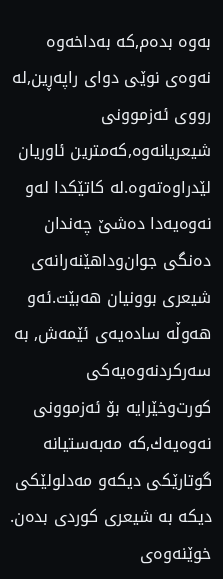به‌وه‌ بده‌م,كه‌ به‌داخه‌وه‌ نه‌وه‌ی نوێی دوای راپه‌ڕین,له‌ رووی ئه‌زموونی شیعریانه‌وه‌,كه‌مترین ئاوریان لێدراوه‌ته‌وه‌.له‌ كاتێكدا له‌و نه‌وه‌یه‌دا ده‌شێ چه‌ندان ده‌نگی جوان‌وداهێنه‌رانه‌ی شیعری بوونیان هه‌بێت.ئه‌و هه‌وڵه‌ ساده‌یه‌ی ئێمه‌ش, به‌ سه‌ركردنه‌وه‌یه‌كی كورت‌وخێرایه‌ بۆ ئه‌زموونی نه‌وه‌یه‌ك,كه‌ مه‌به‌ستیانه‌ گوتارێكی دیكه‌و مه‌دلولێكی دیكه‌ به‌ شیعری كوردی بده‌ن. خوێنه‌وه‌ی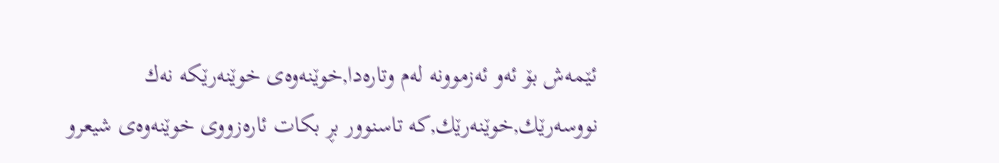ئێمه‌ش بۆ ئه‌و ئه‌زموونه‌ له‌م وتاره‌دا,خوێنه‌وه‌ی خوێنه‌رێكه‌ نه‌ك نووسه‌رێك,خوێنه‌رێك,كه‌ تاسنوور بڕ بكات ئاره‌زووی خوێنه‌وه‌ی شیعر‌و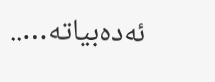ئه‌ده‌بیاته‌…..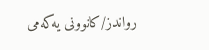رواندز/كانوونی یه‌كه‌می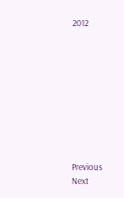2012









Previous
Next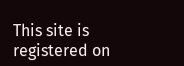This site is registered on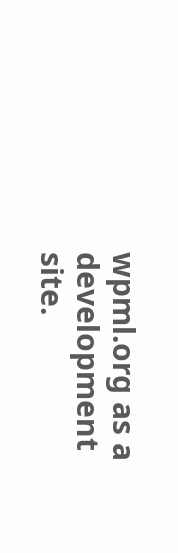wpml.org as a development site.